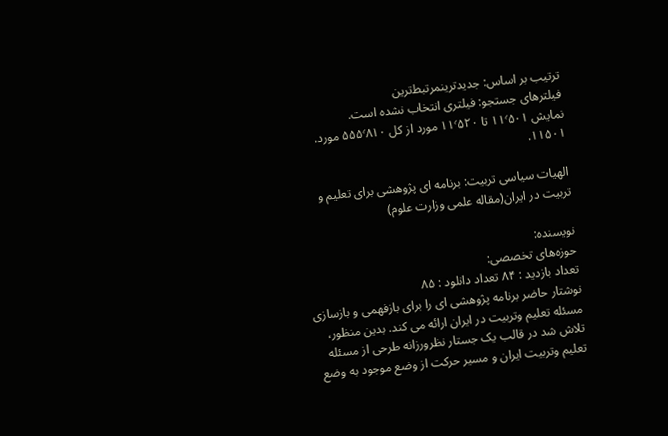ترتیب بر اساس: جدیدترینمرتبط‌ترین
فیلترهای جستجو: فیلتری انتخاب نشده است.
نمایش ۱۱٬۵۰۱ تا ۱۱٬۵۲۰ مورد از کل ۵۵۵٬۸۱۰ مورد.
۱۱۵۰۱.

الهیات سیاسی تربیت: برنامه ای پژوهشی برای تعلیم و تربیت در ایران(مقاله علمی وزارت علوم)

نویسنده:
حوزه‌های تخصصی:
تعداد بازدید : ۸۴ تعداد دانلود : ۸۵
نوشتار حاضر برنامه پژوهشی ای را برای بازفهمی و بازسازی مسئله تعلیم وتربیت در ایران ارائه می کند. بدین منظور، تلاش شد در قالب یک جستار نظرورزانه طرحی از مسئله تعلیم وتربیت ایران و مسیر حرکت از وضع موجود به وضع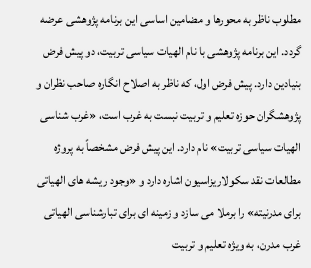مطلوب ناظر به محورها و مضامین اساسی این برنامه پژوهشی عرضه گردد. این برنامه پژوهشی با نام الهیات سیاسی تربیت، دو پیش فرض بنیادین دارد. پیش فرض اول، که ناظر به اصلاح انگاره صاحب نظران و پژوهشگران حوزه تعلیم و تربیت نبست به غرب است، «غرب شناسی الهیات سیاسی تربیت» نام دارد. این پیش فرض مشخصاً به پروژه مطالعات نقد سکولاریزاسیون اشاره دارد و «وجود ریشه های الهیاتی برای مدرنیته» را برملا می سازد و زمینه ای برای تبارشناسی الهیاتی غرب مدرن، به ویژه تعلیم و تربیت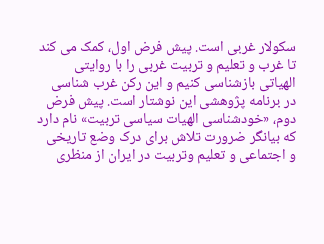سکولار غربی است. پیش فرض اول، کمک می کند تا غرب و تعلیم و تربیت غربی را با روایتی الهیاتی بازشناسی کنیم و این رکن غرب شناسی در برنامه پژوهشی این نوشتار است. پیش فرض دوم، «خودشناسی الهیات سیاسی تربیت» نام دارد که بیانگر ضرورت تلاش برای درک وضع تاریخی و اجتماعی و تعلیم وتربیت در ایران از منظری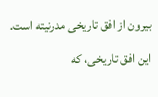بیرون از افق تاریخی مدرنیته است. این افق تاریخی، که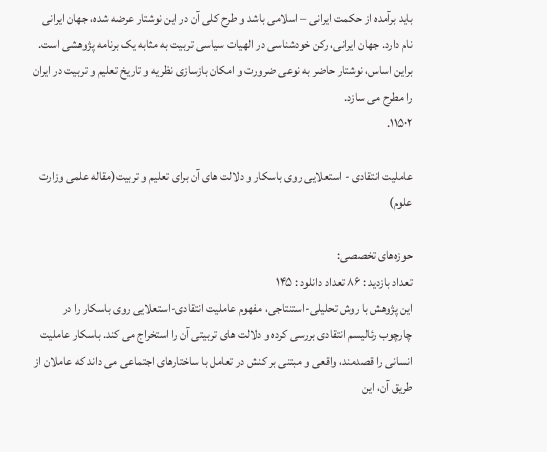باید برآمده از حکمت ایرانی – اسلامی باشد و طرح کلی آن در این نوشتار عرضه شده، جهان ایرانی نام دارد. جهان ایرانی، رکن خودشناسی در الهیات سیاسی تربیت به مثابه یک برنامه پژوهشی است. براین اساس، نوشتار حاضر به نوعی ضرورت و امکان بازسازی نظریه و تاریخ تعلیم و تربیت در ایران را مطرح می سازد.
۱۱۵۰۲.

عاملیت انتقادی - استعلایی روی باسکار و دلالت های آن برای تعلیم و تربیت(مقاله علمی وزارت علوم)

حوزه‌های تخصصی:
تعداد بازدید : ۸۶ تعداد دانلود : ۱۴۵
این پژوهش با روش تحلیلی-استنتاجی، مفهوم عاملیت انتقادی-استعلایی روی باسکار را در چارچوب رئالیسم انتقادی بررسی کرده و دلالت های تربیتی آن را استخراج می کند. باسکار عاملیت انسانی را قصدمند، واقعی و مبتنی بر کنش در تعامل با ساختارهای اجتماعی می داند که عاملان از طریق آن، این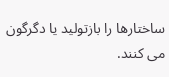ساختارها را بازتولید یا دگرگون می کنند.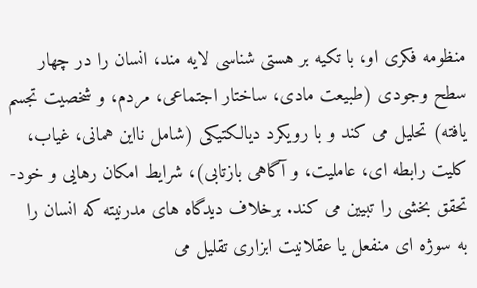منظومه فکری او، با تکیه بر هستی شناسی لایه مند، انسان را در چهار سطح وجودی (طبیعت مادی، ساختار اجتماعی، مردم، و شخصیت تجسم یافته) تحلیل می کند و با رویکرد دیالکتیکی (شامل نااین همانی، غیاب، کلیت رابطه ای، عاملیت، و آگاهی بازتابی)، شرایط امکان رهایی و خود-تحقق بخشی را تبیین می کند. برخلاف دیدگاه های مدرنیته که انسان را به سوژه ای منفعل یا عقلانیت ابزاری تقلیل می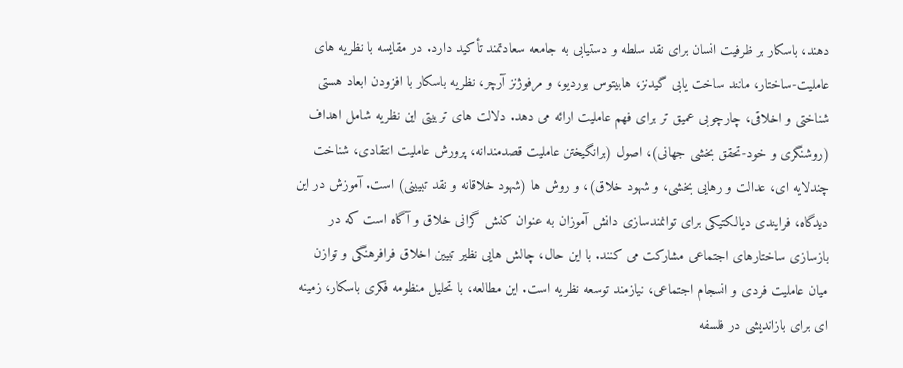دهند، باسکار بر ظرفیت انسان برای نقد سلطه و دستیابی به جامعه سعادتمند تأکید دارد. در مقایسه با نظریه های عاملیت-ساختار، مانند ساخت یابی گیدنز، هابیتوس بوردیو، و مرفوژنز آرچر، نظریه باسکار با افزودن ابعاد هستی شناختی و اخلاقی، چارچوبی عمیق تر برای فهم عاملیت ارائه می دهد. دلالت های تربیتی این نظریه شامل اهداف (روشنگری و خود-تحقق بخشی جهانی)، اصول (برانگیختن عاملیت قصدمندانه، پرورش عاملیت انتقادی، شناخت چندلایه ای، عدالت و رهایی بخشی، و شهود خلاق)، و روش ها (شهود خلاقانه و نقد تبیینی) است. آموزش در این دیدگاه، فرایندی دیالکتیکی برای توانمندسازی دانش آموزان به عنوان کنش گرانی خلاق و آگاه است که در بازسازی ساختارهای اجتماعی مشارکت می کنند. با این حال، چالش هایی نظیر تبیین اخلاق فرافرهنگی و توازن میان عاملیت فردی و انسجام اجتماعی، نیازمند توسعه نظریه است. این مطالعه، با تحلیل منظومه فکری باسکار، زمینه ای برای بازاندیشی در فلسفه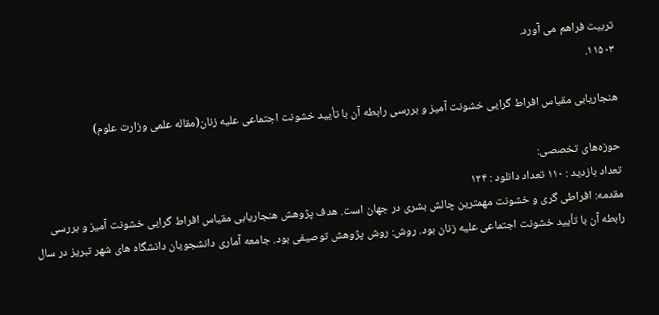تربیت فراهم می آورد.
۱۱۵۰۳.

هنجاریابی مقیاس افراط گرایی خشونت آمیز و بررسی رابطه آن با تأیید خشونت اجتماعی علیه زنان(مقاله علمی وزارت علوم)

حوزه‌های تخصصی:
تعداد بازدید : ۱۱۰ تعداد دانلود : ۱۲۴
مقدمه: افراطی گری و خشونت مهمترین چالش بشری در جهان است. هدف پژوهش هنجاریابی مقیاس افراط گرایی خشونت آمیز و بررسی رابطه آن با تأیید خشونت اجتماعی علیه زنان بود. روش: روش پژوهش توصیفی بود. جامعه آماری دانشجویان دانشگاه های شهر تبریز در سال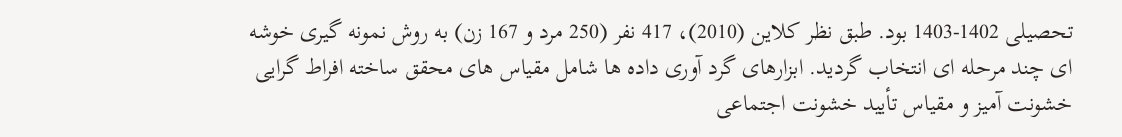تحصیلی 1402-1403 بود. طبق نظر کلاین (2010)، 417 نفر (250 مرد و 167 زن) به روش نمونه گیری خوشه ای چند مرحله ای انتخاب گردید. ابزارهای گرد آوری داده ها شامل مقیاس های محقق ساخته افراط گرایی خشونت آمیز و مقیاس تأیید خشونت اجتماعی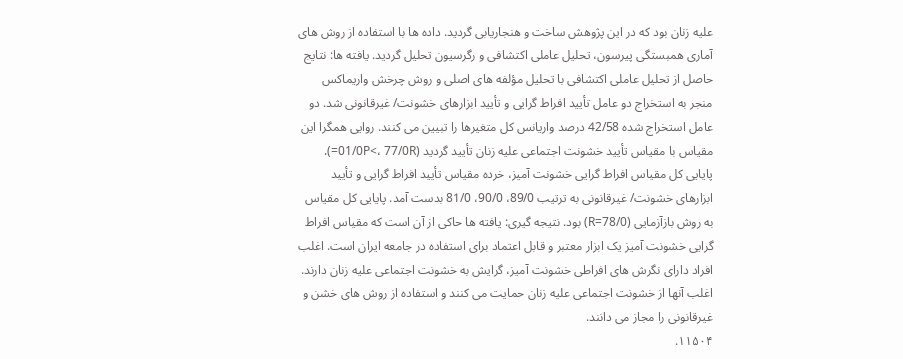علیه زنان بود که در این پژوهش ساخت و هنجاریابی گردید. داده ها با استفاده از روش های آماری همبستگی پیرسون، تحلیل عاملی اکتشافی و رگرسیون تحلیل گردید. یافته ها: نتایج حاصل از تحلیل عاملی اکتشافی با تحلیل مؤلفه های اصلی و روش چرخش واریماکس منجر به استخراج دو عامل تأیید افراط گرایی و تأیید ابزارهای خشونت/ غیرقانونی شد. دو عامل استخراج شده 42/58 درصد واریانس کل متغیرها را تبیین می کنند. روایی همگرا این مقیاس با مقیاس تأیید خشونت اجتماعی علیه زنان تأیید گردید (01/0P<، 77/0R=). پایایی کل مقیاس افراط گرایی خشونت آمیز، خرده مقیاس تأیید افراط گرایی و تأیید ابزارهای خشونت/ غیرقانونی به ترتیب 89/0، 90/0، 81/0 بدست آمد. پایایی کل مقیاس به روش بازآزمایی (78/0=R) بود. نتیجه گیری: یافته ها حاکی از آن است که مقیاس افراط گرایی خشونت آمیز یک ابزار معتبر و قابل اعتماد برای استفاده در جامعه ایران است. اغلب افراد دارای نگرش های افراطی خشونت آمیز، گرایش به خشونت اجتماعی علیه زنان دارند. اغلب آنها از خشونت اجتماعی علیه زنان حمایت می کنند و استفاده از روش های خشن و غیرقانونی را مجاز می دانند.
۱۱۵۰۴.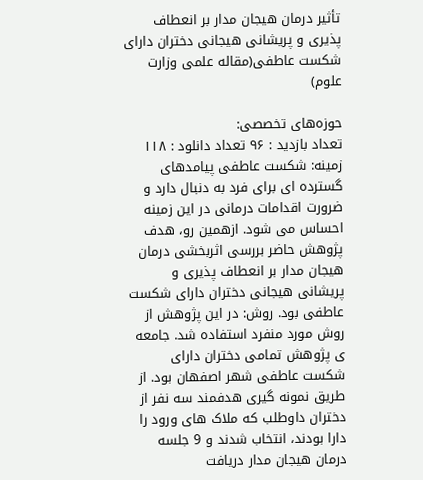تأثیر درمان هیجان مدار بر انعطاف پذیری و پریشانی هیجانی دختران دارای شکست عاطفی(مقاله علمی وزارت علوم)

حوزه‌های تخصصی:
تعداد بازدید : ۹۶ تعداد دانلود : ۱۱۸
زمینه: شکست عاطفی پیامدهای گسترده ای برای فرد به دنبال دارد و ضرورت اقدامات درمانی در این زمینه احساس می شود. ازهمین رو، هدف پژوهش حاضر بررسی اثربخشی درمان هیجان مدار بر انعطاف پذیری و پریشانی هیجانی دختران دارای شکست عاطفی بود. روش: در این پژوهش از روش مورد منفرد استفاده شد. جامعه ی پژوهش تمامی دختران دارای شکست عاطفی شهر اصفهان بود. از طریق نمونه گیری هدفمند سه نفر از دختران داوطلب که ملاک های ورود را دارا بودند، انتخاب شدند و 9 جلسه درمان هیجان مدار دریافت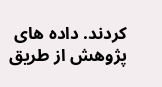کردند. داده های پژوهش از طریق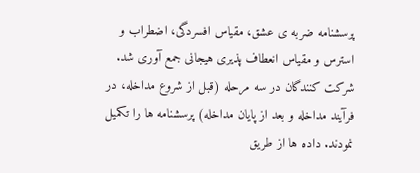پرسشنامه ضربه ی عشق، مقیاس افسردگی، اضطراب و استرس و مقیاس انعطاف پذیری هیجانی جمع آوری شد. شرکت کنندگان در سه مرحله (قبل از شروع مداخله، در فرآیند مداخله و بعد از پایان مداخله) پرسشنامه ها را تکمیل نمودند. داده ها از طریق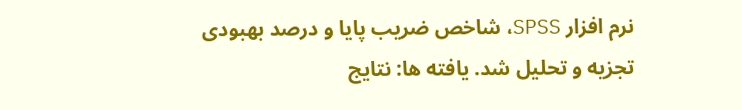نرم افزار SPSS، شاخص ضریب پایا و درصد بهبودی تجزیه و تحلیل شد. یافته ها: نتایج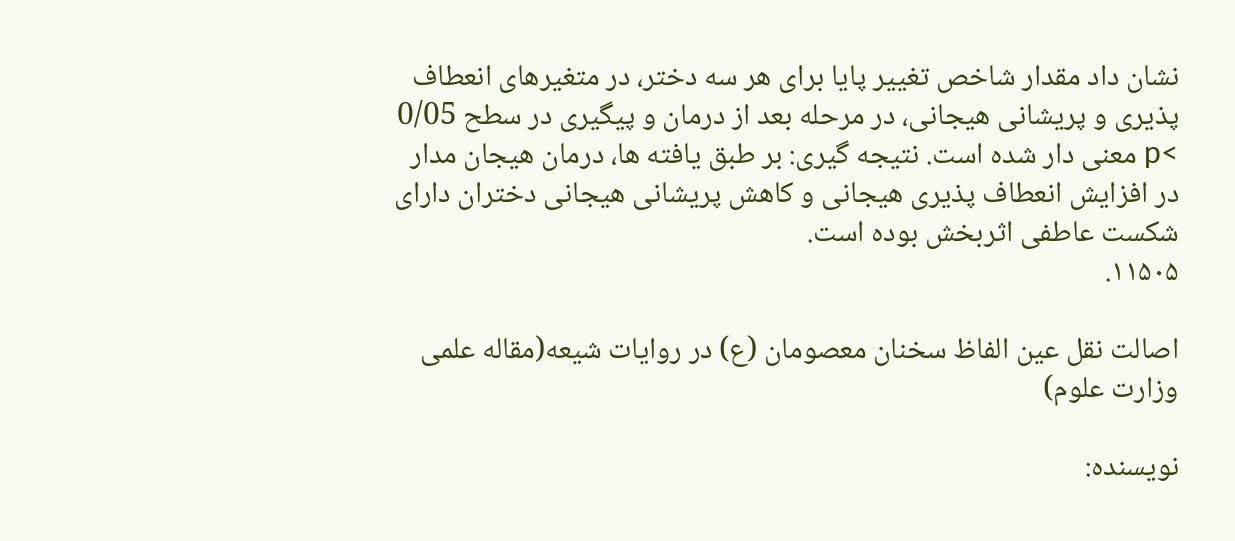نشان داد مقدار شاخص تغییر پایا برای هر سه دختر، در متغیرهای انعطاف پذیری و پریشانی هیجانی، در مرحله بعد از درمان و پیگیری در سطح 0/05 >p معنی دار شده است. نتیجه گیری: بر طبق یافته ها، درمان هیجان مدار در افزایش انعطاف پذیری هیجانی و کاهش پریشانی هیجانی دختران دارای شکست عاطفی اثربخش بوده است.
۱۱۵۰۵.

اصالت نقل عین الفاظ سخنان معصومان (ع) در روایات شیعه(مقاله علمی وزارت علوم)

نویسنده: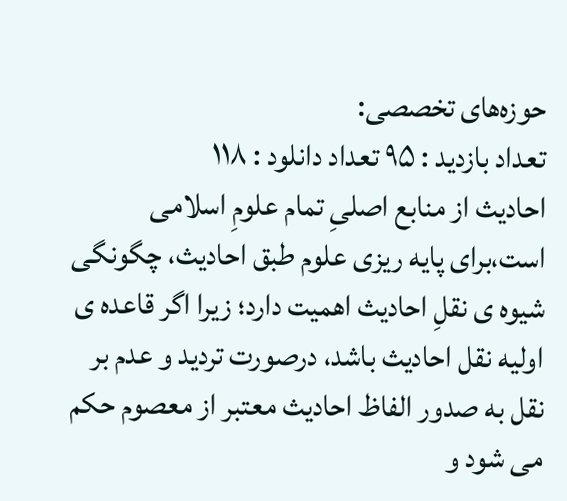حوزه‌های تخصصی:
تعداد بازدید : ۹۵ تعداد دانلود : ۱۱۸
احادیث از منابع اصلیِ تمام علومِ اسلامی است،برای پایه ریزی علوم طبق احادیث، چگونگی شیوه ی نقلِ احادیث اهمیت دارد؛ زیرا اگر قاعده ی اولیه نقل احادیث باشد، درصورت تردید و عدم بر نقل به صدور الفاظ احادیث معتبر از معصوم حکم می شود و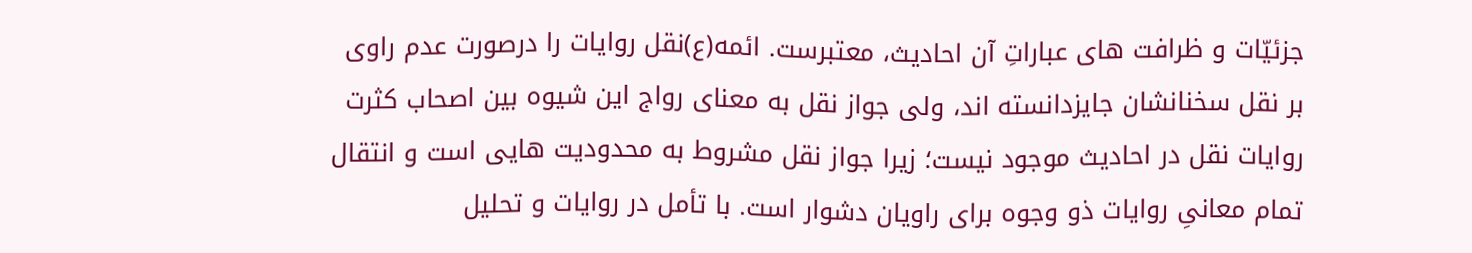جزئیّات و ظرافت های عباراتِ آن احادیث، معتبرست. ائمه(ع)نقل روایات را درصورت عدم راوی بر نقل سخنانشان جایزدانسته اند، ولی جواز نقل به معنای رواج این شیوه بین اصحاب کثرت روایات نقل در احادیث موجود نیست؛ زیرا جواز نقل مشروط به محدودیت هایی است و انتقال تمام معانیِ روایات ذو وجوه برای راویان دشوار است. با تأمل در روایات و تحلیل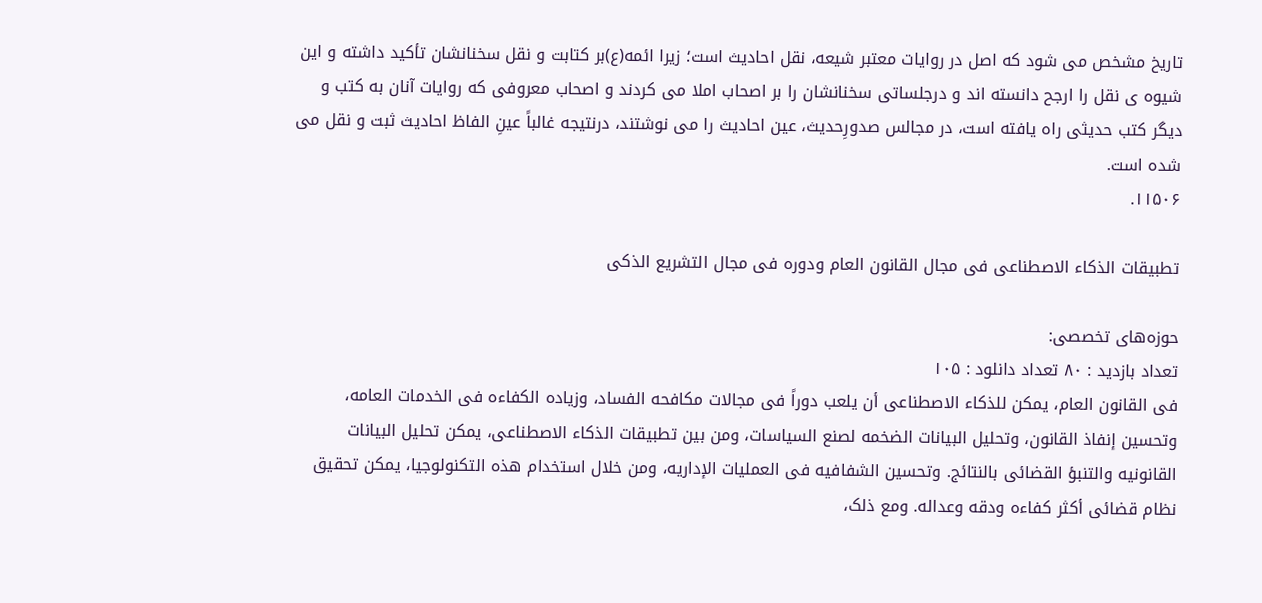تاریخ مشخص می شود که اصل در روایات معتبر شیعه، نقل احادیث است؛ زیرا ائمه(ع)بر کتابت و نقل سخنانشان تأکید داشته و این شیوه ی نقل را ارجح دانسته اند و درجلساتی سخنانشان را بر اصحاب املا می کردند و اصحاب معروفی که روایات آنان به کتب و دیگر کتب حدیثی راه یافته است، در مجالس صدورِحدیث، عین احادیث را می نوشتند، درنتیجه غالباً عینِ الفاظ احادیث ثبت و نقل می شده است.
۱۱۵۰۶.

تطبیقات الذکاء الاصطناعی فی مجال القانون العام ودوره فی مجال التشریع الذکی

حوزه‌های تخصصی:
تعداد بازدید : ۸۰ تعداد دانلود : ۱۰۵
فی القانون العام، یمکن للذکاء الاصطناعی أن یلعب دوراً فی مجالات مکافحه الفساد، وزیاده الکفاءه فی الخدمات العامه، وتحسین إنفاذ القانون، وتحلیل البیانات الضخمه لصنع السیاسات، ومن بین تطبیقات الذکاء الاصطناعی، یمکن تحلیل البیانات القانونیه والتنبؤ القضائی بالنتائج. وتحسین الشفافیه فی العملیات الإداریه، ومن خلال استخدام هذه التکنولوجیا، یمکن تحقیق نظام قضائی أکثر کفاءه ودقه وعداله. ومع ذلک،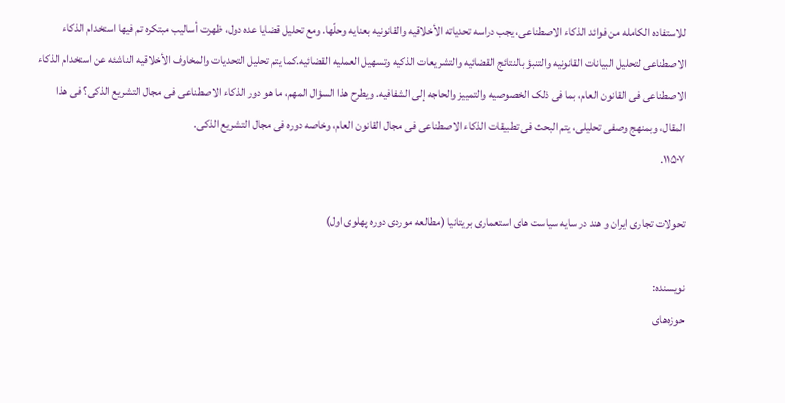للاستفاده الکامله من فوائد الذکاء الاصطناعی، یجب دراسه تحدیاته الأخلاقیه والقانونیه بعنایه وحلّها. ومع تحلیل قضایا عده دول، ظهرت أسالیب مبتکره تم فیها استخدام الذکاء الاصطناعی لتحلیل البیانات القانونیه والتنبؤ بالنتائج القضائیه والتشریعات الذکیه وتسهیل العملیه القضائیه.کما یتم تحلیل التحدیات والمخاوف الأخلاقیه الناشئه عن استخدام الذکاء الاصطناعی فی القانون العام، بما فی ذلک الخصوصیه والتمییز والحاجه إلى الشفافیه. ویطرح هذا السؤال المهم، ما هو دور الذکاء الاصطناعی فی مجال التشریع الذکی؟ فی هذا المقال، وبمنهج وصفی تحلیلی، یتم البحث فی تطبیقات الذکاء الاصطناعی فی مجال القانون العام، وخاصه دوره فی مجال التشریع الذکی.
۱۱۵۰۷.

تحولات تجاری ایران و هند در سایه سیاست های استعماری بریتانیا (مطالعه موردی دوره پهلوی اول)

نویسنده:
حوزه‌های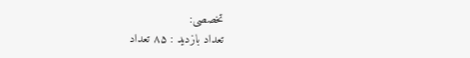تخصصی:
تعداد بازدید : ۸۵ تعداد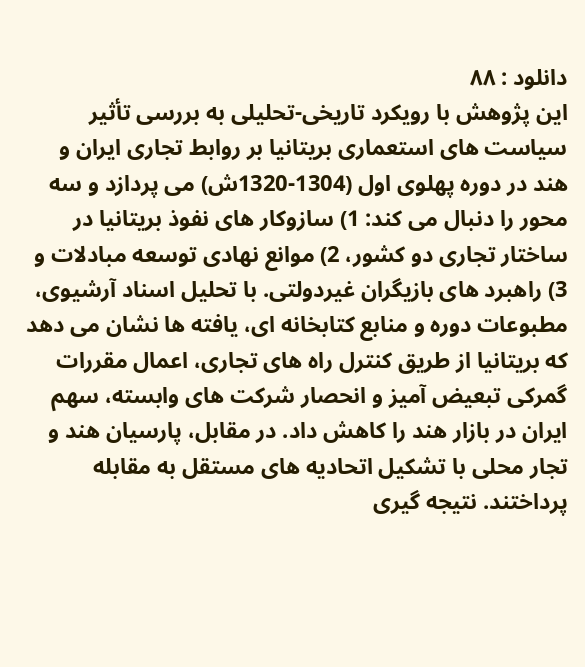دانلود : ۸۸
این پژوهش با رویکرد تاریخی-تحلیلی به بررسی تأثیر سیاست های استعماری بریتانیا بر روابط تجاری ایران و هند در دوره پهلوی اول (1304-1320ش) می پردازد و سه محور را دنبال می کند: 1) سازوکار های نفوذ بریتانیا در ساختار تجاری دو کشور، 2) موانع نهادی توسعه مبادلات و 3) راهبرد های بازیگران غیردولتی. با تحلیل اسناد آرشیوی، مطبوعات دوره و منابع کتابخانه ای، یافته ها نشان می دهد که بریتانیا از طریق کنترل راه های تجاری، اعمال مقررات گمرکی تبعیض آمیز و انحصار شرکت های وابسته، سهم ایران در بازار هند را کاهش داد. در مقابل، پارسیان هند و تجار محلی با تشکیل اتحادیه های مستقل به مقابله پرداختند. نتیجه گیری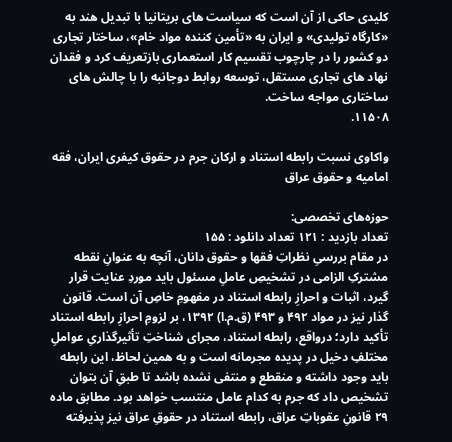کلیدی حاکی از آن است که سیاست های بریتانیا با تبدیل هند به «کارگاه تولیدی» و ایران به «تأمین کننده مواد خام»، ساختار تجاری دو کشور را در چارچوب تقسیم کار استعماری بازتعریف کرد و فقدان نهاد های تجاری مستقل، توسعه روابط دوجانبه را با چالش های ساختاری مواجه ساخت.
۱۱۵۰۸.

واکاوی نسبت رابطه استناد و ارکان جرم در حقوق کیفری ایران، فقه امامیه و حقوق عراق

حوزه‌های تخصصی:
تعداد بازدید : ۱۲۱ تعداد دانلود : ۱۵۵
در مقام بررسیِ نظراتِ فقها و حقوق دانان، آنچه به عنوانِ نقطه مشترکِ الزامی در تشخیصِ عاملِ مسئول باید موردِ عنایت قرار گیرد، اثبات و احرازِ رابطه استناد در مفهومِ خاصِ آن است. قانون گذار نیز در مواد ۴۹۲ و ۴۹۳ (ق.م.ا) ۱۳۹۲، بر لزومِ احرازِ رابطه استناد تأکید دارد؛ درواقع، رابطه استناد، مجرای شناختِ تأثیرگذاریِ عواملِ مختلفِ دخیل در پدیده مجرمانه است و به همین لحاظ، این رابطه باید وجود داشته و منقطع و منتفی نشده باشد تا طبقِ آن بتوان تشخیص داد که جرم به کدام عامل منتسب خواهد بود. مطابق ماده ۲۹ قانونِ عقوباتِ عراق، رابطه استناد در حقوقِ عراق نیز پذیرفته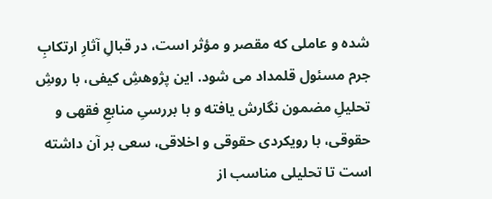شده و عاملی که مقصر و مؤثر است، در قبالِ آثارِ ارتکابِ جرم مسئول قلمداد می شود. این پژوهشِ کیفی، با روشِ تحلیلِ مضمون نگارش یافته و با بررسیِ منابعِ فقهی و حقوقی، با رویکردی حقوقی و اخلاقی، سعی بر آن داشته است تا تحلیلی مناسب از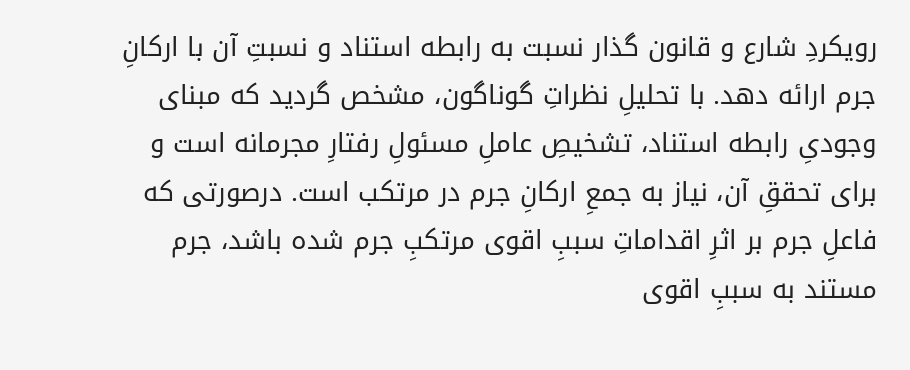رویکردِ شارع و قانون گذار نسبت به رابطه استناد و نسبتِ آن با ارکانِ جرم ارائه دهد. با تحلیلِ نظراتِ گوناگون، مشخص گردید که مبنای وجودیِ رابطه استناد، تشخیصِ عاملِ مسئولِ رفتارِ مجرمانه است و برای تحققِ آن، نیاز به جمعِ ارکانِ جرم در مرتکب است. درصورتی که فاعلِ جرم بر اثرِ اقداماتِ سببِ اقوی مرتکبِ جرم شده باشد، جرم مستند به سببِ اقوی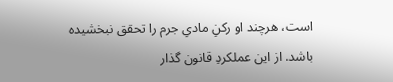است، هرچند او رکنِ مادیِ جرم را تحقق نبخشیده باشد. از این عملکردِ قانون گذار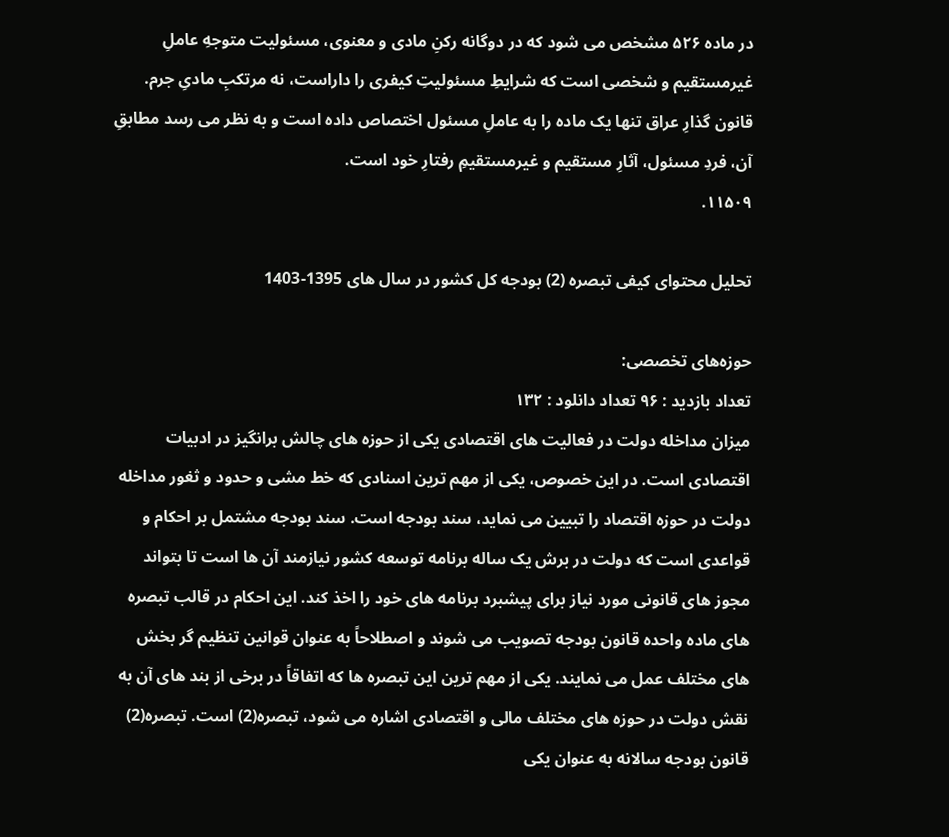در ماده ۵۲۶ مشخص می شود که در دوگانه رکنِ مادی و معنوی، مسئولیت متوجهِ عاملِ غیرمستقیم و شخصی است که شرایطِ مسئولیتِ کیفری را داراست، نه مرتکبِ مادیِ جرم. قانون گذارِ عراق تنها یک ماده را به عاملِ مسئول اختصاص داده است و به نظر می رسد مطابقِ آن، فردِ مسئول، آثارِ مستقیم و غیرمستقیمِ رفتارِ خود است.
۱۱۵۰۹.

تحلیل محتوای کیفی تبصره (2) بودجه کل کشور در سال های 1395-1403

حوزه‌های تخصصی:
تعداد بازدید : ۹۶ تعداد دانلود : ۱۳۲
میزان مداخله دولت در فعالیت های اقتصادی یکی از حوزه های چالش برانگیز در ادبیات اقتصادی است. در این خصوص، یکی از مهم ترین اسنادی که خط مشی و حدود و ثغور مداخله دولت در حوزه اقتصاد را تبیین می نماید، سند بودجه است. سند بودجه مشتمل بر احکام و قواعدی است که دولت در برش یک ساله برنامه توسعه کشور نیازمند آن ها است تا بتواند مجوز های قانونی مورد نیاز برای پیشبرد برنامه های خود را اخذ کند. این احکام در قالب تبصره های ماده واحده قانون بودجه تصویب می شوند و اصطلاحاً به عنوان قوانین تنظیم گر بخش های مختلف عمل می نمایند. یکی از مهم ترین این تبصره ها که اتفاقاً در برخی از بند های آن به نقش دولت در حوزه های مختلف مالی و اقتصادی اشاره می شود، تبصره(2) است. تبصره(2) قانون بودجه سالانه به عنوان یکی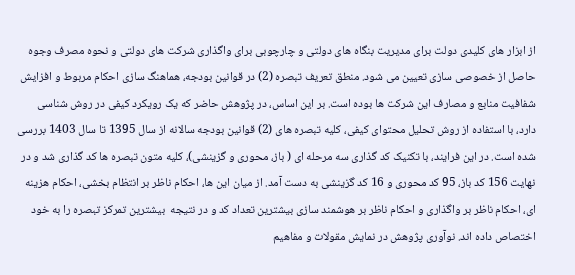از ابزار های کلیدی دولت برای مدیریت بنگاه های دولتی و چارچوبی برای واگذاری شرکت های دولتی و نحوه مصرف وجوه حاصل از خصوصی سازی تعیین می شود. منطق تعریف تبصره (2) در قوانین بودجه، هماهنگ سازی احکام مربوط و افزایش شفافیت منابع و مصارف این شرکت ها بوده است. بر این اساس، در پژوهش حاضر که یک رویکرد کیفی در روش شناسی دارد، با استفاده از روش تحلیل محتوای کیفی، کلیه تبصره های (2) قوانین بودجه سالانه از سال 1395 تا سال 1403 بررسی شده است. در این فرایند، با تکنیک کد گذاری سه مرحله ای ( باز، محوری و گزینشی)، کلیه متون تبصره ها کد گذاری شد و در نهایت 156 کد باز، 95 کد محوری و 16 کد گزینشی به دست آمد. از میان این ها، احکام ناظر بر انتظام بخشی، احکام هزینه ای، احکام ناظر بر واگذاری و احکام ناظر بر هوشمند سازی بیشترین تعداد کد و در نتیجه  بیشترین تمرکز تبصره را به خود اختصاص داده اند. نوآوری پژوهش در نمایش مقولات و مفاهیم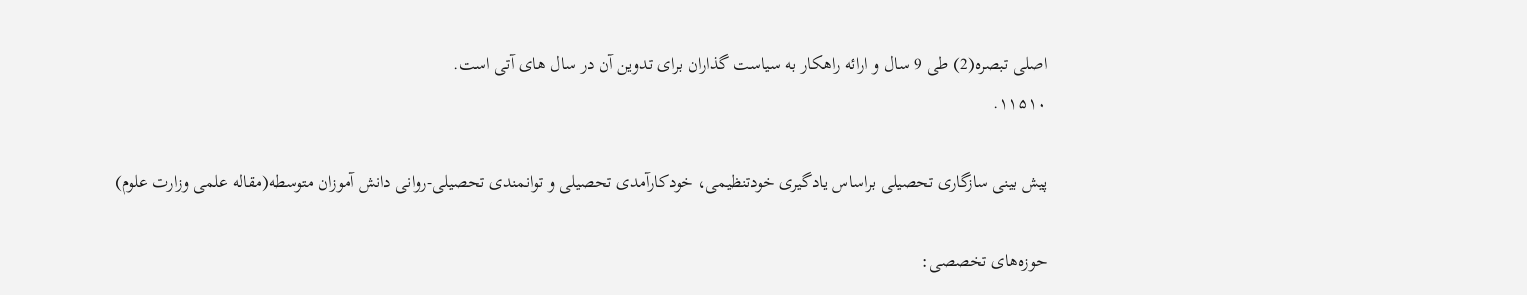اصلی تبصره(2) طی 9 سال و ارائه راهکار به سیاست گذاران برای تدوین آن در سال های آتی است.
۱۱۵۱۰.

پیش بینی سازگاری تحصیلی براساس یادگیری خودتنظیمی، خودکارآمدی تحصیلی و توانمندی تحصیلی-روانی دانش آموزان متوسطه(مقاله علمی وزارت علوم)

حوزه‌های تخصصی: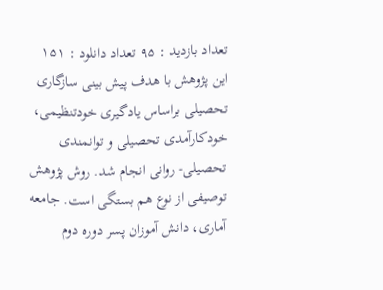تعداد بازدید : ۹۵ تعداد دانلود : ۱۵۱
این پژوهش با هدف پیش بینی سازگاری تحصیلی براساس یادگیری خودتنظیمی، خودکارآمدی تحصیلی و توانمندی تحصیلی- روانی انجام شد. روش پژوهش توصیفی از نوع هم بستگی است. جامعه آماری، دانش آموزان پسر دوره دوم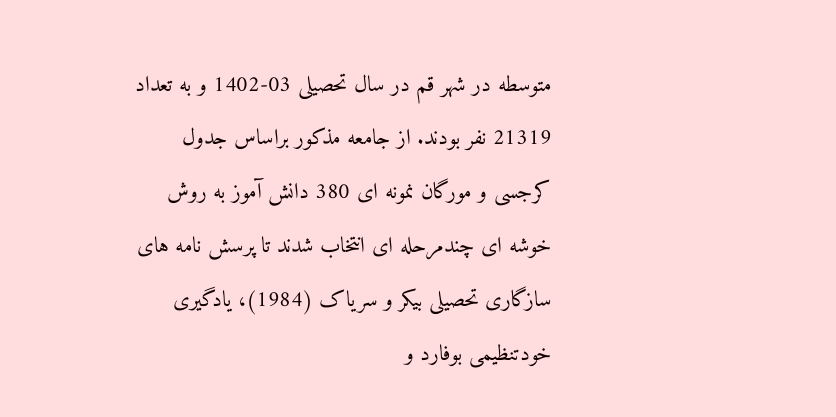متوسطه در شهر قم در سال تحصیلی 03-1402 و به تعداد 21319 نفر بودند. از جامعه مذکور براساس جدول کرجسی و مورگان نمونه ای 380 دانش آموز به روش خوشه ای چندمرحله ای انتخاب شدند تا پرسش نامه های سازگاری تحصیلی بیکر و سریاک (1984)، یادگیری خودتنظیمی بوفارد و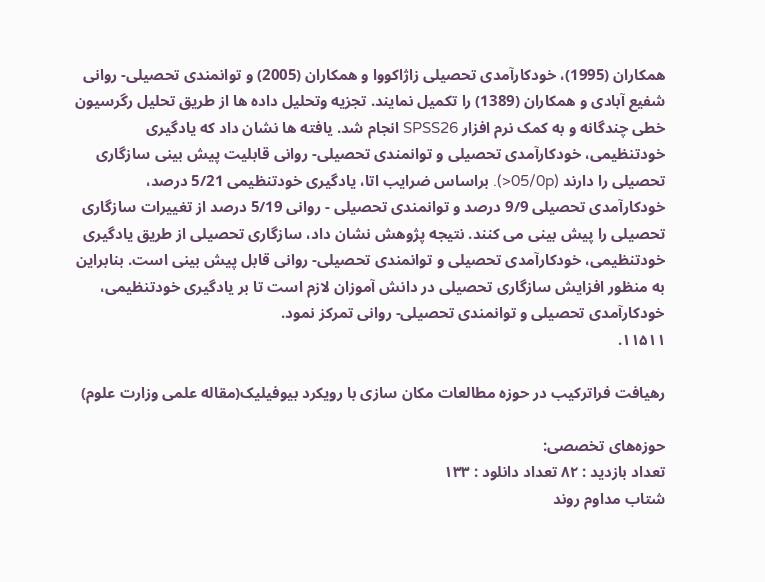همکاران (1995)، خودکارآمدی تحصیلی زاژاکووا و همکاران (2005) و توانمندی تحصیلی- روانی شفیع آبادی و همکاران (1389) را تکمیل نمایند. تجزیه وتحلیل داده ها از طریق تحلیل رگرسیون خطی چندگانه و به کمک نرم افزار SPSS26 انجام شد. یافته ها نشان داد که یادگیری خودتنظیمی، خودکارآمدی تحصیلی و توانمندی تحصیلی- روانی قابلیت پیش بینی سازگاری تحصیلی را دارند (05/0p<). براساس ضرایب اتا، یادگیری خودتنظیمی 5/21 درصد، خودکارآمدی تحصیلی 9/9 درصد و توانمندی تحصیلی - روانی 5/19 درصد از تغییرات سازگاری تحصیلی را پیش بینی می کنند. نتیجه پژوهش نشان داد، سازگاری تحصیلی از طریق یادگیری خودتنظیمی، خودکارآمدی تحصیلی و توانمندی تحصیلی- روانی قابل پیش بینی است. بنابراین به منظور افزایش سازگاری تحصیلی در دانش آموزان لازم است تا بر یادگیری خودتنظیمی، خودکارآمدی تحصیلی و توانمندی تحصیلی- روانی تمرکز نمود.
۱۱۵۱۱.

رهیافت فراترکیب در حوزه مطالعات مکان سازی با رویکرد بیوفیلیک(مقاله علمی وزارت علوم)

حوزه‌های تخصصی:
تعداد بازدید : ۸۲ تعداد دانلود : ۱۳۳
شتاب مداوم روند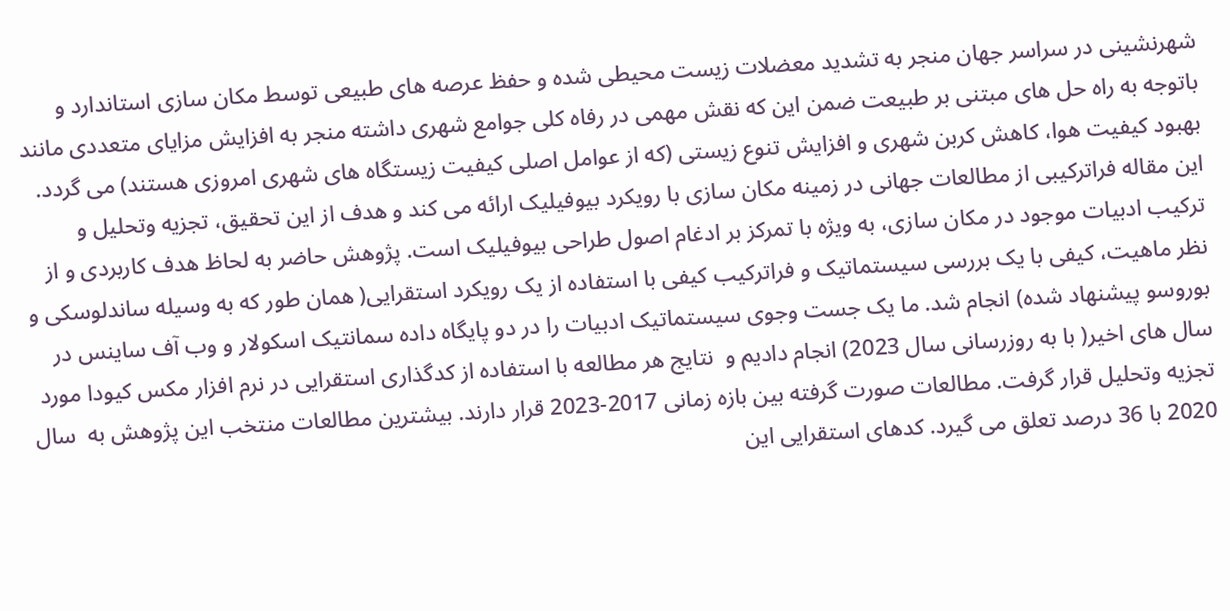شهرنشینی در سراسر جهان منجر به تشدید معضلات زیست محیطی شده و حفظ عرصه های طبیعی توسط مکان سازی استاندارد و باتوجه به راه حل های مبتنی بر طبیعت ضمن این که نقش مهمی در رفاه کلی جوامع شهری داشته منجر به افزایش مزایای متعددی مانند بهبود کیفیت هوا، کاهش کربن شهری و افزایش تنوع زیستی (که از عوامل اصلی کیفیت زیستگاه های شهری امروزی هستند) می گردد. این مقاله فراترکیبی از مطالعات جهانی در زمینه مکان سازی با رویکرد بیوفیلیک ارائه می کند و هدف از این تحقیق، تجزیه وتحلیل و ترکیب ادبیات موجود در مکان سازی، به ویژه با تمرکز بر ادغام اصول طراحی بیوفیلیک است. پژوهش حاضر به لحاظ هدف کاربردی و از نظر ماهیت، کیفی با یک بررسی سیستماتیک و فراترکیب کیفی با استفاده از یک رویکرد استقرایی( همان طور که به وسیله ساندلوسکی و بوروسو پیشنهاد شده) انجام شد. ما یک جست وجوی سیستماتیک ادبیات را در دو پایگاه داده سمانتیک اسکولار و وب آف ساینس در سال های اخیر( با به روزرسانی سال 2023) انجام دادیم و  نتایج هر مطالعه با استفاده از کدگذاری استقرایی در نرم افزار مکس کیودا مورد تجزیه وتحلیل قرار گرفت. مطالعات صورت گرفته بین بازه زمانی 2017-2023 قرار دارند. بیشترین مطالعات منتخب این پژوهش به  سال 2020 با 36 درصد تعلق می گیرد. کدهای استقرایی این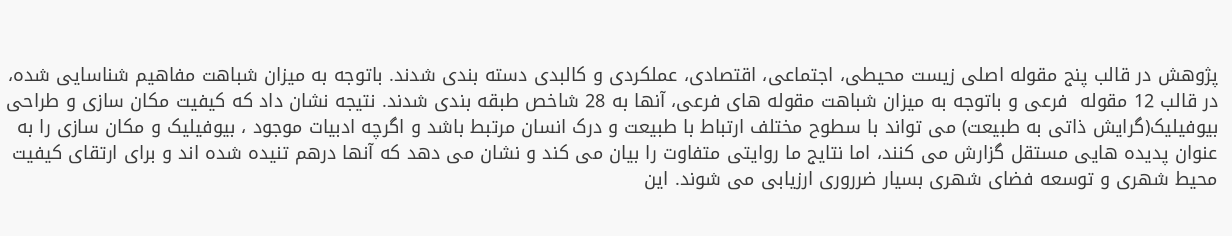پژوهش در قالب پنج مقوله اصلی زیست محیطی، اجتماعی، اقتصادی، عملکردی و کالبدی دسته بندی شدند. باتوجه به میزان شباهت مفاهیم شناسایی شده، در قالب 12 مقوله  فرعی و باتوجه به میزان شباهت مقوله های فرعی، آنها به 28 شاخص طبقه بندی شدند. نتیجه نشان داد که کیفیت مکان سازی و طراحی بیوفیلیک(گرایش ذاتی به طبیعت) می تواند با سطوح مختلف ارتباط با طبیعت و درک انسان مرتبط باشد و اگرچه ادبیات موجود ، بیوفیلیک و مکان سازی را به عنوان پدیده هایی مستقل گزارش می کنند، اما نتایج ما روایتی متفاوت را بیان می کند و نشان می دهد که آنها درهم تنیده شده اند و برای ارتقای کیفیت محیط شهری و توسعه فضای شهری بسیار ضرروری ارزیابی می شوند. این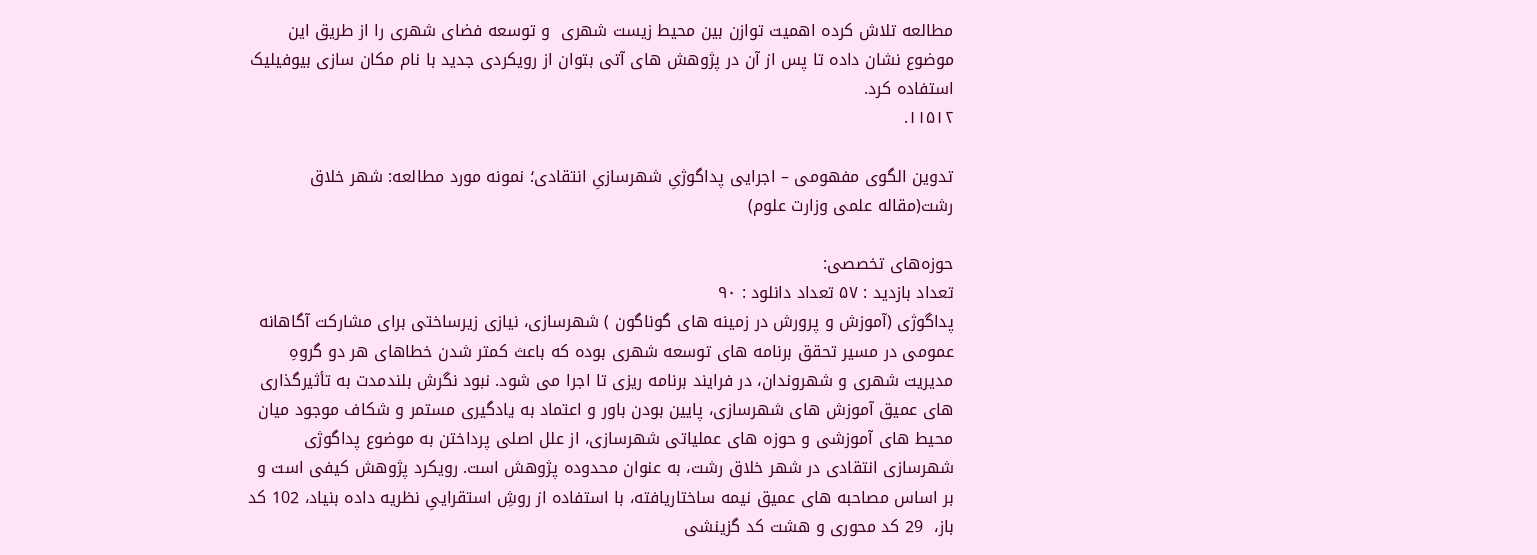مطالعه تلاش کرده اهمیت توازن بین محیط زیست شهری  و توسعه فضای شهری را از طریق این موضوع نشان داده تا پس از آن در پژوهش های آتی بتوان از رویکردی جدید با نام مکان سازی بیوفیلیک استفاده کرد.
۱۱۵۱۲.

تدوین الگوی مفهومی – اجرایی پداگوژیِ شهرسازیِ انتقادی؛ نمونه مورد مطالعه: شهر خلاق رشت(مقاله علمی وزارت علوم)

حوزه‌های تخصصی:
تعداد بازدید : ۵۷ تعداد دانلود : ۹۰
پداگوژی (آموزش و پرورش در زمینه های گوناگون ) شهرسازی، نیازی زیرساختی برای مشارکت آگاهانه عمومی در مسیر تحقق برنامه های توسعه شهری بوده که باعث کمتر شدن خطاهای هر دو گروهِ مدیریت شهری و شهروندان، در فرایند برنامه ریزی تا اجرا می شود. نبود نگرش بلندمدت به تأثیرگذاری های عمیق آموزش های شهرسازی، پایین بودن باور و اعتماد به یادگیری مستمر و شکاف موجود میان محیط های آموزشی و حوزه های عملیاتی شهرسازی، از علل اصلی پرداختن به موضوع پداگوژی شهرسازی انتقادی در شهر خلاق رشت، به عنوان محدوده پژوهش است. رویکرد پژوهش کیفی است و بر اساس مصاحبه های عمیق نیمه ساختاریافته، با استفاده از روشِ استقراییِ نظریه داده بنیاد، 102 کد باز،  29 کد محوری و هشت کد گزینشی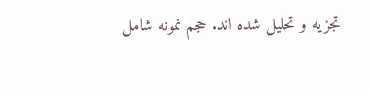تجزیه و تحلیل شده اند. حجم نمونه شامل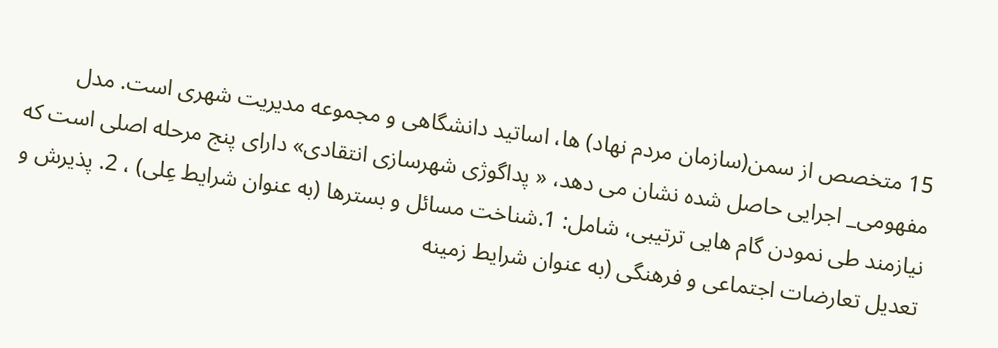15 متخصص از سمن(سازمان مردم نهاد) ها، اساتید دانشگاهی و مجموعه مدیریت شهری است. مدل مفهومی_ اجرایی حاصل شده نشان می دهد، « پداگوژی شهرسازی انتقادی» دارای پنج مرحله اصلی است که نیازمند طی نمودن گام هایی ترتیبی، شامل: 1.شناخت مسائل و بسترها (به عنوان شرایط عِلی) ، 2. پذیرش و تعدیل تعارضات اجتماعی و فرهنگی (به عنوان شرایط زمینه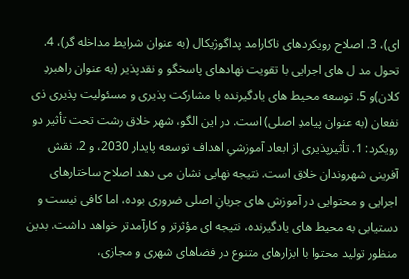ای)، 3. اصلاح رویکردهای ناکارامد پداگوژیکال (به عنوان شرایط مداخله گر)، 4. تحول مد ل های اجرایی با تقویت نهادهای پاسخگو و نقدپذیر (به عنوان راهبردِ کلان)و 5. توسعه محیط های یادگیرنده با مشارکت پذیری و مسئولیت پذیری ذی نفعان (به عنوان پیامدِ اصلی) است. در این الگو، شهر خلاق رشت تحت تأثیر دو رویکرد: 1. تأثیرپذیری از ابعاد آموزشیِ اهداف توسعه پایدار 2030، و 2. نقش آفرینی شهروندان خلاق است. نتیجه نهایی نشان می دهد اصلاح ساختارهای اجرایی و محتوایی در آموزش های جریانِ اصلی ضروری بوده، اما کافی نیست و دستیابی به محیط های یادگیرنده، نتیجه ای مؤثرتر و کارآمدتر خواهد داشت. بدین منظور تولید محتوا با ابزارهای متنوع در فضاهای شهری و مجازی،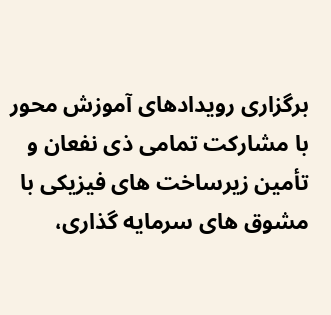برگزاری رویدادهای آموزش محور با مشارکت تمامی ذی نفعان و تأمین زیرساخت های فیزیکی با مشوق های سرمایه گذاری،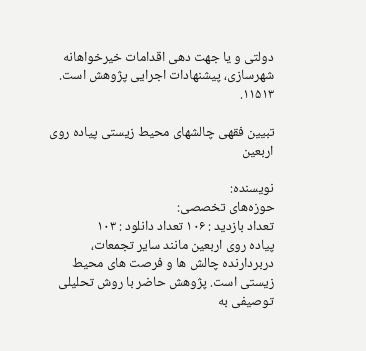دولتی و یا جهت دهی اقدامات خیرخواهانه شهرسازی، پیشنهادات اجرایی پژوهش است.
۱۱۵۱۳.

تبیین فقهی چالشهای محیط زیستی پیاده روی اربعین

نویسنده:
حوزه‌های تخصصی:
تعداد بازدید : ۱۰۶ تعداد دانلود : ۱۰۳
پیاده روی اربعین مانند سایر تجمعات، دربردارنده چالش ها و فرصت های محیط زیستی است. پژوهش حاضر با روش تحلیلی توصیفی به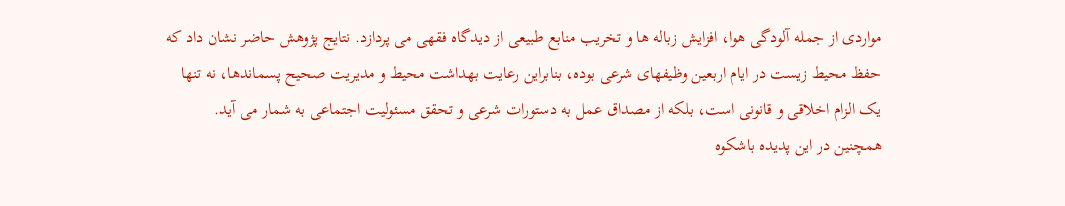مواردی از جمله آلودگی هوا، افزایش زباله ها و تخریب منابع طبیعی از دیدگاه فقهی می پردازد. نتایج پژوهش حاضر نشان داد که حفظ محیط زیست در ایام اربعین وظیفهای شرعی بوده، بنابراین رعایت بهداشت محیط و مدیریت صحیح پسماندها، نه تنها یک الزام اخلاقی و قانونی است، بلکه از مصداق عمل به دستورات شرعی و تحقق مسئولیت اجتماعی به شمار می آید. همچنین در این پدیده باشکوه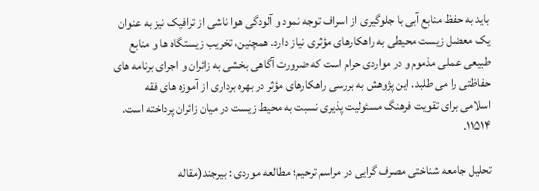باید به حفظ منابع آبی با جلوگیری از اسراف توجه نمود و آلودگی هوا ناشی از ترافیک نیز به عنوان یک معضل زیست محیطی به راهکارهای مؤثری نیاز دارد. همچنین، تخریب زیستگاه ها و منابع طبیعی عملی مذموم و در مواردی حرام است که ضرورت آگاهی بخشی به زائران و اجرای برنامه های حفاظتی را می طلبد. این پژوهش به بررسی راهکارهای مؤثر در بهره برداری از آموزه های فقه اسلامی برای تقویت فرهنگ مسئولیت پذیری نسبت به محیط زیست در میان زائران پرداخته است.
۱۱۵۱۴.

تحلیل جامعه شناختی مصرف گرایی در مراسم ترحیم؛ مطالعه موردی : بیرجند(مقاله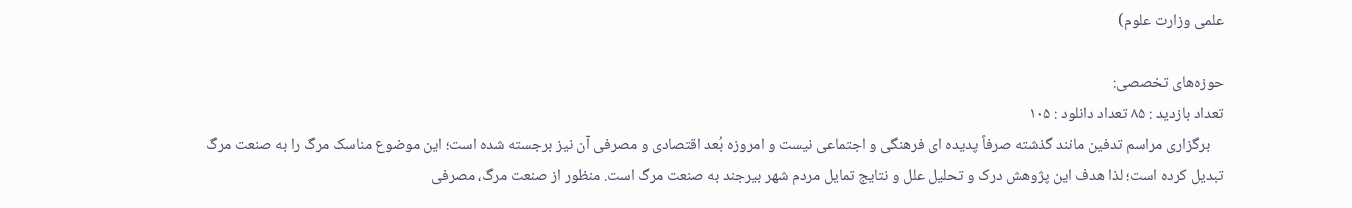علمی وزارت علوم)

حوزه‌های تخصصی:
تعداد بازدید : ۸۵ تعداد دانلود : ۱۰۵
    برگزاری مراسم تدفین مانند گذشته صرفاً پدیده ای فرهنگی و اجتماعی نیست و امروزه بُعد اقتصادی و مصرفی آن نیز برجسته شده است؛ این موضوع مناسک مرگ را به صنعت مرگ تبدیل کرده است؛ لذا هدف این پژوهش درک و تحلیل علل و نتایج تمایل مردم شهر بیرجند به صنعت مرگ است. منظور از صنعت مرگ، مصرفی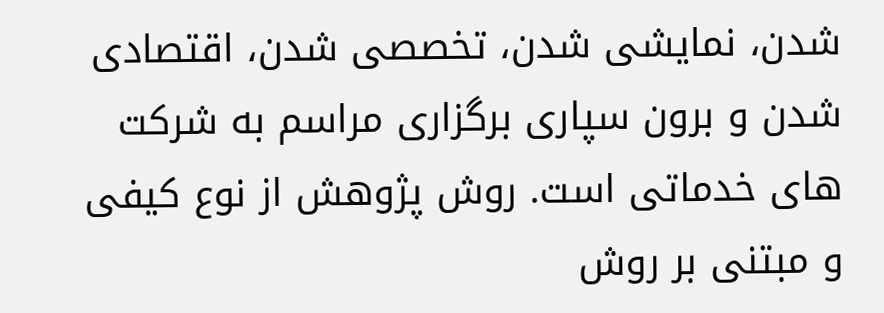شدن، نمایشی شدن، تخصصی شدن، اقتصادی شدن و برون سپاری برگزاری مراسم به شرکت های خدماتی است. روش پژوهش از نوع کیفی و مبتنی بر روش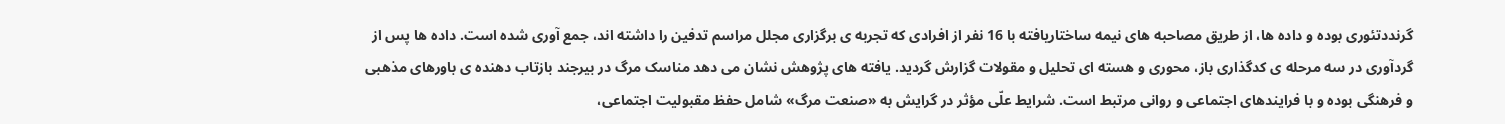گرنددتئوری بوده و داده ها، از طریق مصاحبه های نیمه ساختاریافته با 16 نفر از افرادی که تجربه ی برگزاری مجلل مراسم تدفین را داشته اند، جمع آوری شده است. داده ها پس از گردآوری در سه مرحله ی کدگذاری باز، محوری و هسته ای تحلیل و مقولات گزارش گردید. یافته های پژوهش نشان می دهد مناسک مرگ در بیرجند بازتاب دهنده ی باورهای مذهبی و فرهنگی بوده و با فرایندهای اجتماعی و روانی مرتبط است. شرایط علّی مؤثر در گرایش به «صنعت مرگ» شامل حفظ مقبولیت اجتماعی،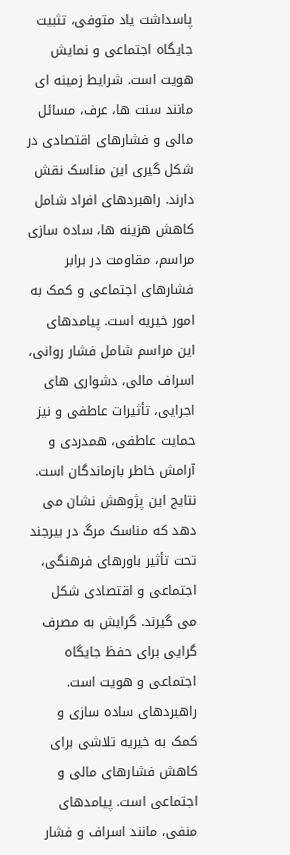پاسداشت یاد متوفی، تثبیت جایگاه اجتماعی و نمایش هویت است. شرایط زمینه ای مانند سنت ها، عرف، مسائل مالی و فشارهای اقتصادی در شکل گیری این مناسک نقش دارند. راهبردهای افراد شامل کاهش هزینه ها، ساده سازی مراسم، مقاومت در برابر فشارهای اجتماعی و کمک به امور خیریه است. پیامدهای این مراسم شامل فشار روانی، اسراف مالی، دشواری های اجرایی، تأثیرات عاطفی و نیز حمایت عاطفی، همدردی و آرامش خاطر بازماندگان است. نتایج این پژوهش نشان می دهد که مناسک مرگ در بیرجند تحت تأثیر باورهای فرهنگی، اجتماعی و اقتصادی شکل می گیرند. گرایش به مصرف گرایی برای حفظ جایگاه اجتماعی و هویت است. راهبردهای ساده سازی و کمک به خیریه تلاشی برای کاهش فشارهای مالی و اجتماعی است. پیامدهای منفی، مانند اسراف و فشار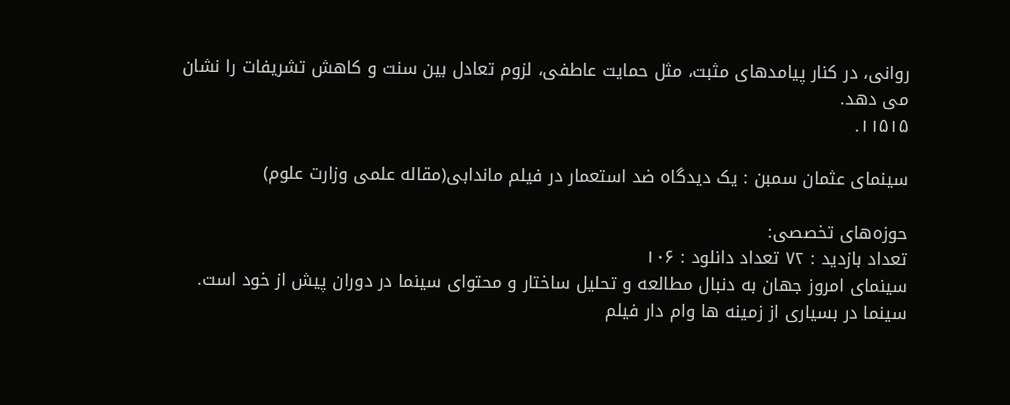روانی، در کنار پیامدهای مثبت، مثل حمایت عاطفی، لزوم تعادل بین سنت و کاهش تشریفات را نشان می دهد.
۱۱۵۱۵.

سینمای عثمان سمبن : یک دیدگاه ضد استعمار در فیلم ماندابی(مقاله علمی وزارت علوم)

حوزه‌های تخصصی:
تعداد بازدید : ۷۲ تعداد دانلود : ۱۰۶
سینمای امروز جهان به دنبال مطالعه و تحلیل ساختار و محتوای سینما در دوران پیش از خود است. سینما در بسیاری از زمینه ها وام دار فیلم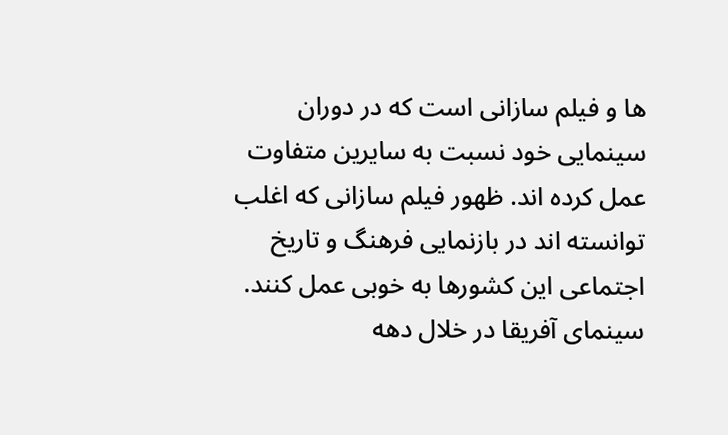ها و فیلم سازانی است که در دوران سینمایی خود نسبت به سایرین متفاوت عمل کرده اند. ظهور فیلم سازانی که اغلب توانسته اند در بازنمایی فرهنگ و تاریخ اجتماعی این کشورها به خوبی عمل کنند. سینمای آفریقا در خلال دهه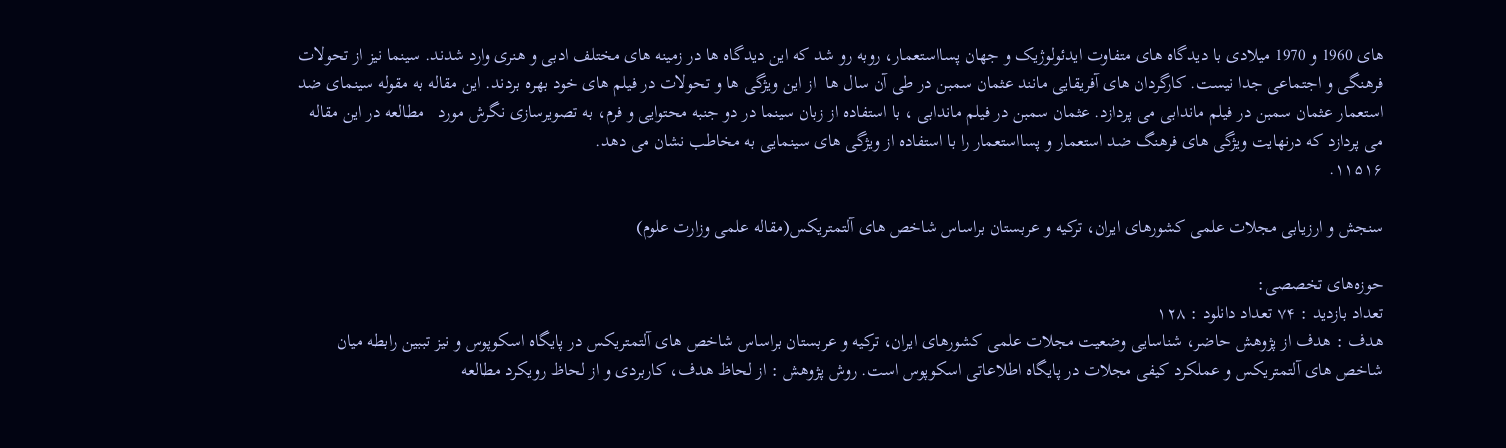های 1960 و 1970 میلادی با دیدگاه های متفاوت ایدئولوژیک و جهان پسااستعمار، روبه رو شد که این دیدگاه ها در زمینه های مختلف ادبی و هنری وارد شدند. سینما نیز از تحولات فرهنگی و اجتماعی جدا نیست. کارگردان های آفریقایی مانند عثمان سمبن در طی آن سال ها  از این ویژگی ها و تحولات در فیلم های خود بهره بردند. این مقاله به مقوله سینمای ضد استعمار عثمان سمبن در فیلم ماندابی می پردازد. عثمان سمبن در فیلم ماندابی ، با استفاده از زبان سینما در دو جنبه محتوایی و فرم، به تصویرسازی نگرش مورد   مطالعه در این مقاله می پردازد که درنهایت ویژگی های فرهنگ ضد استعمار و پسااستعمار را با استفاده از ویژگی های سینمایی به مخاطب نشان می دهد.
۱۱۵۱۶.

سنجش و ارزیابی مجلات علمی کشورهای ایران، ترکیه و عربستان براساس شاخص های آلتمتریکس(مقاله علمی وزارت علوم)

حوزه‌های تخصصی:
تعداد بازدید : ۷۴ تعداد دانلود : ۱۲۸
هدف : هدف از پژوهش حاضر، شناسایی وضعیت مجلات علمی کشورهای ایران، ترکیه و عربستان براساس شاخص های آلتمتریکس در پایگاه اسکوپوس و نیز تببین رابطه میان شاخص های آلتمتریکس و عملکرد کیفی مجلات در پایگاه اطلاعاتی اسکوپوس است. روش پژوهش : از لحاظ هدف، کاربردی و از لحاظ رویکرد مطالعه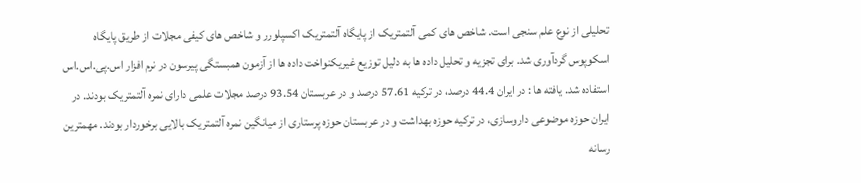تحلیلی از نوع علم سنجی است. شاخص های کمی آلتمتریک از پایگاه آلتمتریک اکسپلورر و شاخص های کیفی مجلات از طریق پایگاه اسکوپوس گردآوری شد. برای تجزیه و تحلیل داده ها به دلیل توزیع غیریکنواخت داده ها از آزمون همبستگی پیرسون در نرم افزار اس.پی.اس.اس استفاده شد. یافته ها : در ایران 44.4 درصد، در ترکیه 57.61 درصد و در عربستان 93.54 درصد مجلات علمی دارای نمره آلتمتریک بودند. در ایران حوزه موضوعی داروسازی، در ترکیه حوزه بهداشت و در عربستان حوزه پرستاری از میانگین نمره آلتمتریک بالایی برخوردار بودند. مهمترین رسانه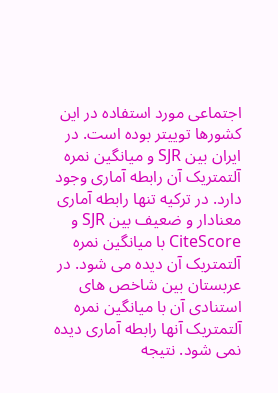اجتماعی مورد استفاده در این کشورها توییتر بوده است. در ایران بین SJR و میانگین نمره آلتمتریک آن رابطه آماری وجود دارد. در ترکیه تنها رابطه آماری معنادار و ضعیف بین SJR و CiteScore با میانگین نمره آلتمتریک آن دیده می شود. در عربستان بین شاخص های استنادی آن با میانگین نمره آلتمتریک آنها رابطه آماری دیده نمی شود. نتیجه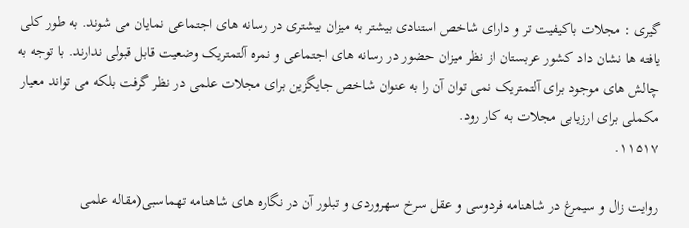گیری : مجلات باکیفیت تر و دارای شاخص استنادی بیشتر به میزان بیشتری در رسانه های اجتماعی نمایان می شوند. به طور کلی یافته ها نشان داد کشور عربستان از نظر میزان حضور در رسانه های اجتماعی و نمره آلتمتریک وضعیت قابل قبولی ندارند. با توجه به چالش های موجود برای آلتمتریک نمی توان آن را به عنوان شاخص جایگزین برای مجلات علمی در نظر گرفت بلکه می تواند معیار مکملی برای ارزیابی مجلات به کار رود.
۱۱۵۱۷.

روایت زال و سیمرغ در شاهنامه فردوسی و عقل سرخ سهروردی و تبلور آن در نگاره های شاهنامه تهماسبی(مقاله علمی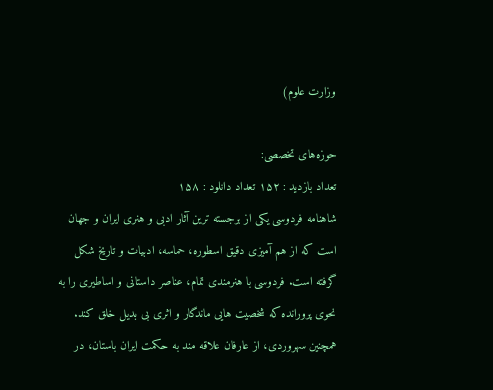وزارت علوم)

حوزه‌های تخصصی:
تعداد بازدید : ۱۵۲ تعداد دانلود : ۱۵۸
شاهنامه فردوسی یکی از برجسته ترین آثار ادبی و هنری ایران و جهان است که از هم آمیزی دقیق اسطوره، حماسه، ادبیات و تاریخ شکل گرفته است. فردوسی با هنرمندی تمام، عناصر داستانی و اساطیری را به نحوی پرورانده که شخصیت هایی ماندگار و اثری بی بدیل خلق کند. همچنین سهروردی، از عارفان علاقه مند به حکمت ایران باستان، در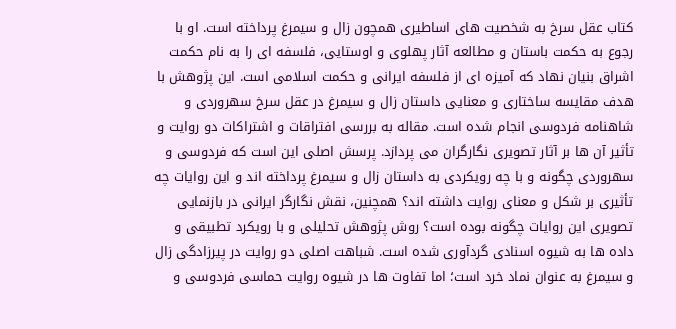کتاب عقل سرخ به شخصیت های اساطیری همچون زال و سیمرغ پرداخته است. او با رجوع به حکمت باستان و مطالعه آثار پهلوی و اوستایی، فلسفه ای را به نام حکمت اشراق بنیان نهاد که آمیزه ای از فلسفه ایرانی و حکمت اسلامی است. این پژوهش با هدف مقایسه ساختاری و معنایی داستان زال و سیمرغ در عقل سرخ سهروردی و شاهنامه فردوسی انجام شده است. مقاله به بررسی افتراقات و اشتراکات دو روایت و تأثیر آن ها بر آثار تصویری نگارگران می پردازد. پرسش اصلی این است که فردوسی و سهروردی چگونه و با چه رویکردی به داستان زال و سیمرغ پرداخته اند و این روایات چه تأثیری بر شکل و معنای روایت داشته اند؟ همچنین، نقش نگارگر ایرانی در بازنمایی تصویری این روایات چگونه بوده است؟ روش پژوهش تحلیلی و با رویکرد تطبیقی و داده ها به شیوه اسنادی گردآوری شده است. شباهت اصلی دو روایت در پیرزادگی زال و سیمرغ به عنوان نماد خرد است؛ اما تفاوت ها در شیوه روایت حماسی فردوسی و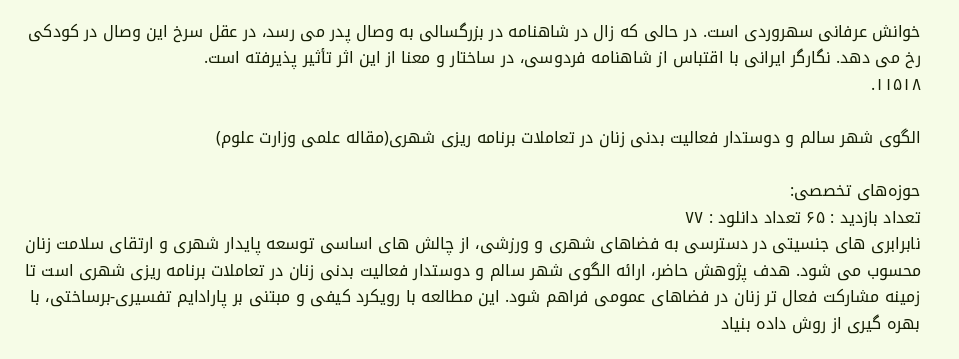خوانش عرفانی سهروردی است. در حالی که زال در شاهنامه در بزرگسالی به وصال پدر می رسد، در عقل سرخ این وصال در کودکی رخ می دهد. نگارگر ایرانی با اقتباس از شاهنامه فردوسی، در ساختار و معنا از این اثر تأثیر پذیرفته است.
۱۱۵۱۸.

الگوی شهر سالم و دوستدار فعالیت بدنی زنان در تعاملات برنامه ریزی شهری(مقاله علمی وزارت علوم)

حوزه‌های تخصصی:
تعداد بازدید : ۶۵ تعداد دانلود : ۷۷
نابرابری های جنسیتی در دسترسی به فضاهای شهری و ورزشی، از چالش های اساسی توسعه پایدار شهری و ارتقای سلامت زنان محسوب می شود. هدف پژوهش حاضر، ارائه الگوی شهر سالم و دوستدار فعالیت بدنی زنان در تعاملات برنامه ریزی شهری است تا زمینه مشارکت فعال تر زنان در فضاهای عمومی فراهم شود. این مطالعه با رویکرد کیفی و مبتنی بر پارادایم تفسیری-برساختی، با بهره گیری از روش داده بنیاد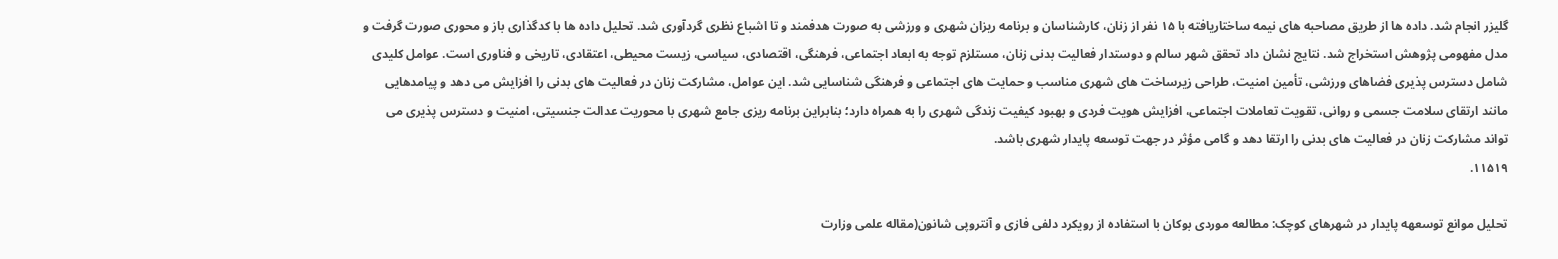گلیزر انجام شد. داده ها از طریق مصاحبه های نیمه ساختاریافته با ۱۵ نفر از زنان، کارشناسان و برنامه ریزان شهری و ورزشی به صورت هدفمند و تا اشباع نظری گردآوری شد. تحلیل داده ها با کدگذاری باز و محوری صورت گرفت و مدل مفهومی پژوهش استخراج شد. نتایج نشان داد تحقق شهر سالم و دوستدار فعالیت بدنی زنان، مستلزم توجه به ابعاد اجتماعی، فرهنگی، اقتصادی، سیاسی، زیست محیطی، اعتقادی، تاریخی و فناوری است. عوامل کلیدی شامل دسترس پذیری فضاهای ورزشی، تأمین امنیت، طراحی زیرساخت های شهری مناسب و حمایت های اجتماعی و فرهنگی شناسایی شد. این عوامل، مشارکت زنان در فعالیت های بدنی را افزایش می دهد و پیامدهایی مانند ارتقای سلامت جسمی و روانی، تقویت تعاملات اجتماعی، افزایش هویت فردی و بهبود کیفیت زندگی شهری را به همراه دارد؛ بنابراین برنامه ریزی جامع شهری با محوریت عدالت جنسیتی، امنیت و دسترس پذیری می تواند مشارکت زنان در فعالیت های بدنی را ارتقا دهد و گامی مؤثر در جهت توسعه پایدار شهری باشد.
۱۱۵۱۹.

تحلیل موانع توسعهه پایدار در شهرهای کوچک: مطالعه موردی بوکان با استفاده از رویکرد دلفی فازی و آنتروپی شانون(مقاله علمی وزارت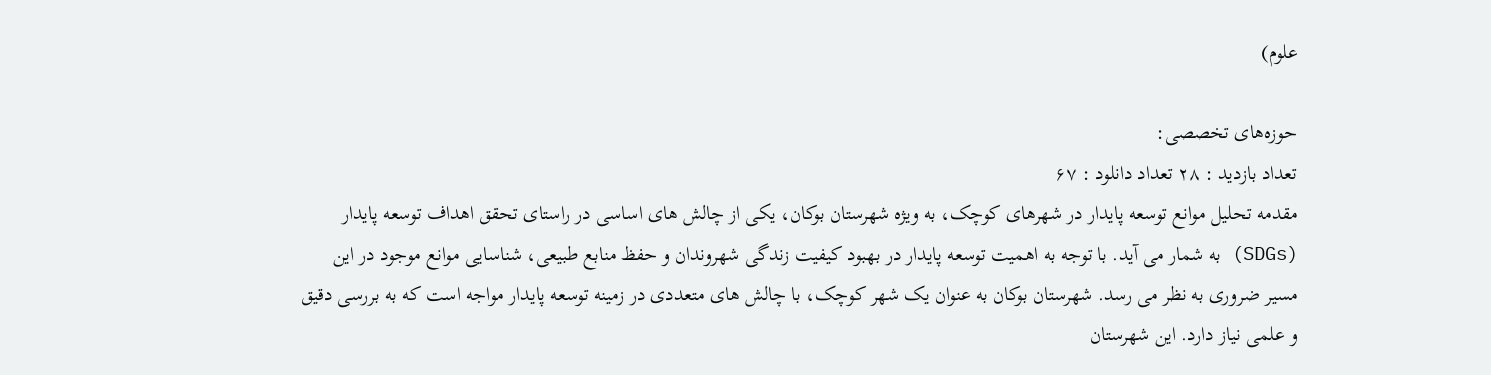علوم)

حوزه‌های تخصصی:
تعداد بازدید : ۲۸ تعداد دانلود : ۶۷
مقدمه تحلیل موانع توسعه پایدار در شهرهای کوچک، به ویژه شهرستان بوکان، یکی از چالش های اساسی در راستای تحقق اهداف توسعه پایدار (SDGs) به شمار می آید. با توجه به اهمیت توسعه پایدار در بهبود کیفیت زندگی شهروندان و حفظ منابع طبیعی، شناسایی موانع موجود در این مسیر ضروری به نظر می رسد. شهرستان بوکان به عنوان یک شهر کوچک، با چالش های متعددی در زمینه توسعه پایدار مواجه است که به بررسی دقیق و علمی نیاز دارد. این شهرستان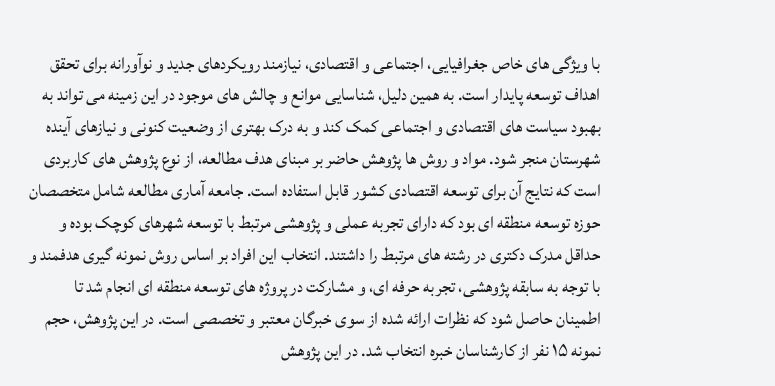با ویژگی های خاص جغرافیایی، اجتماعی و اقتصادی، نیازمند رویکردهای جدید و نوآورانه برای تحقق اهداف توسعه پایدار است. به همین دلیل، شناسایی موانع و چالش های موجود در این زمینه می تواند به بهبود سیاست های اقتصادی و اجتماعی کمک کند و به درک بهتری از وضعیت کنونی و نیازهای آینده شهرستان منجر شود. مواد و روش ها پژوهش حاضر بر مبنای هدف مطالعه، از نوع پژوهش های کاربردی است که نتایج آن برای توسعه اقتصادی کشور قابل استفاده است. جامعه آماری مطالعه شامل متخصصان حوزه توسعه منطقه ای بود که دارای تجربه عملی و پژوهشی مرتبط با توسعه شهرهای کوچک بوده و حداقل مدرک دکتری در رشته های مرتبط را داشتند. انتخاب این افراد بر اساس روش نمونه گیری هدفمند و با توجه به سابقه پژوهشی، تجربه حرفه ای، و مشارکت در پروژه های توسعه منطقه ای انجام شد تا اطمینان حاصل شود که نظرات ارائه شده از سوی خبرگان معتبر و تخصصی است. در این پژوهش، حجم نمونه ۱۵ نفر از کارشناسان خبره انتخاب شد. در این پژوهش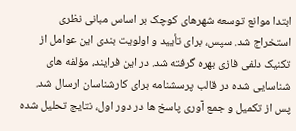ابتدا موانع توسعه شهرهای کوچک بر اساس مبانی نظری استخراج شد. سپس، برای تأیید و اولویت بندی این عوامل از تکنیک دلفی فازی بهره گرفته شد. در این فرایند، مؤلفه های شناسایی شده در قالب پرسشنامه برای کارشناسان ارسال شد. پس از تکمیل و جمع آوری پاسخ ها در دور اول، نتایج تحلیل شده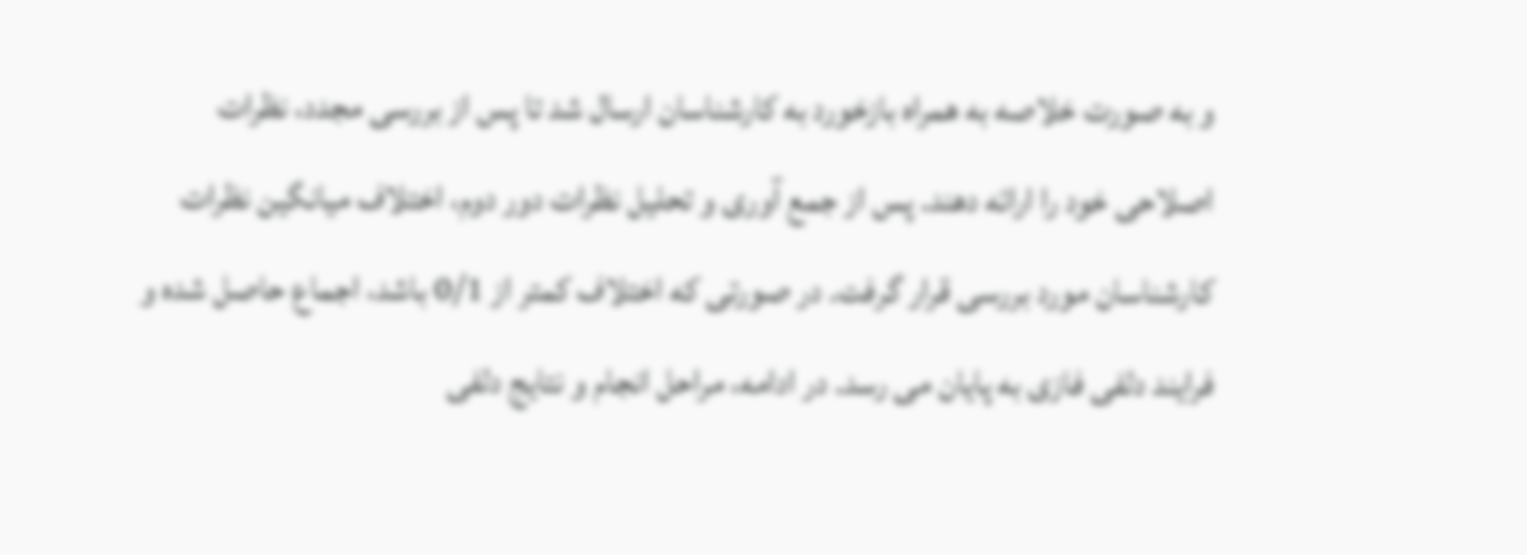و به صورت خلاصه به همراه بازخورد به کارشناسان ارسال شد تا پس از بررسی مجدد، نظرات اصلاحی خود را ارائه دهند. پس از جمع آوری و تحلیل نظرات دور دوم، اختلاف میانگین نظرات کارشناسان مورد بررسی قرار گرفت. در صورتی که اختلاف کمتر از 0/1 باشد، اجماع حاصل شده و فرایند دلفی فازی به پایان می رسد. در ادامه، مراحل انجام و نتایج دلفی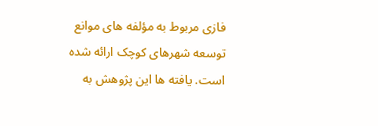فازی مربوط به مؤلفه های موانع توسعه شهرهای کوچک ارائه شده است. یافته ها این پژوهش به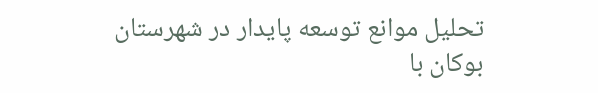تحلیل موانع توسعه پایدار در شهرستان بوکان با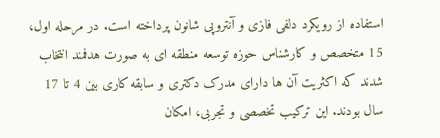استفاده از رویکرد دلفی فازی و آنتروپی شانون پرداخته است. در مرحله اول، 15 متخصص و کارشناس حوزه توسعه منطقه ای به صورت هدفمند انتخاب شدند که اکثریت آن ها دارای مدرک دکتری و سابقه کاری بین 4 تا 17 سال بودند. این ترکیب تخصصی و تجربی، امکان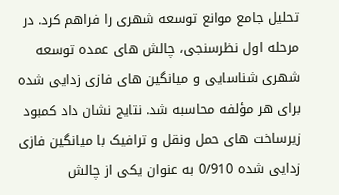تحلیل جامع موانع توسعه شهری را فراهم کرد. در مرحله اول نظرسنجی، چالش های عمده توسعه شهری شناسایی و میانگین های فازی زدایی شده برای هر مؤلفه محاسبه شد. نتایج نشان داد کمبود زیرساخت های حمل ونقل و ترافیک با میانگین فازی زدایی شده 0/910 به عنوان یکی از چالش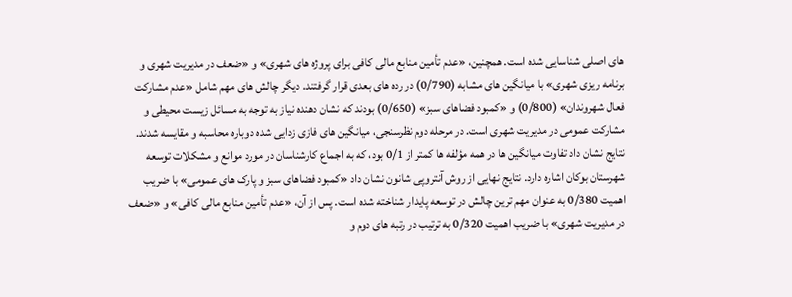های اصلی شناسایی شده است. همچنین، «عدم تأمین منابع مالی کافی برای پروژه های شهری» و «ضعف در مدیریت شهری و برنامه ریزی شهری» با میانگین های مشابه (0/790) در رده های بعدی قرار گرفتند. دیگر چالش های مهم شامل «عدم مشارکت فعال شهروندان» (0/800) و «کمبود فضاهای سبز» (0/650) بودند که نشان دهنده نیاز به توجه به مسائل زیست محیطی و مشارکت عمومی در مدیریت شهری است. در مرحله دوم نظرسنجی، میانگین های فازی زدایی شده دوباره محاسبه و مقایسه شدند. نتایج نشان داد تفاوت میانگین ها در همه مؤلفه ها کمتر از 0/1 بود، که به اجماع کارشناسان در مورد موانع و مشکلات توسعه شهرستان بوکان اشاره دارد. نتایج نهایی از روش آنتروپی شانون نشان داد «کمبود فضاهای سبز و پارک های عمومی» با ضریب اهمیت 0/380 به عنوان مهم ترین چالش در توسعه پایدار شناخته شده است. پس از آن، «عدم تأمین منابع مالی کافی» و «ضعف در مدیریت شهری» با ضریب اهمیت 0/320 به ترتیب در رتبه های دوم و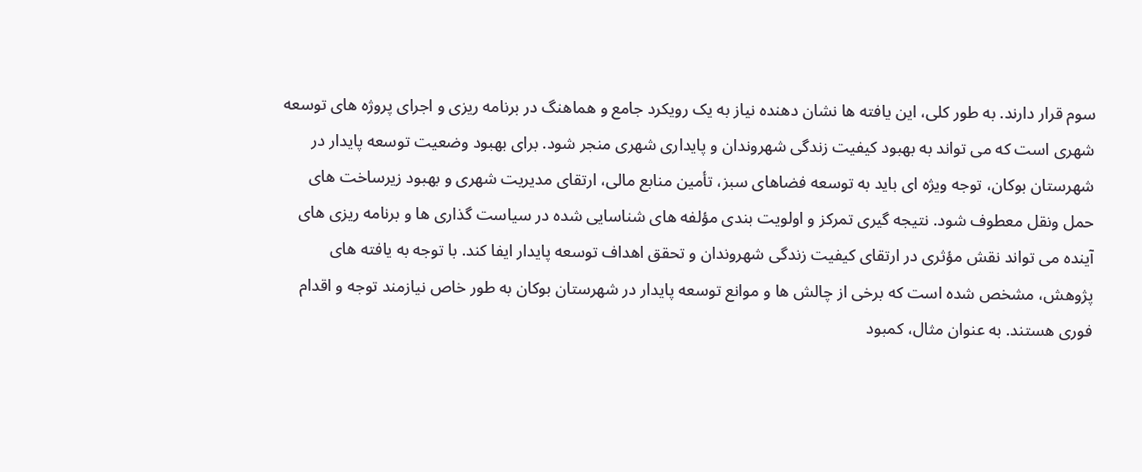سوم قرار دارند. به طور کلی، این یافته ها نشان دهنده نیاز به یک رویکرد جامع و هماهنگ در برنامه ریزی و اجرای پروژه های توسعه شهری است که می تواند به بهبود کیفیت زندگی شهروندان و پایداری شهری منجر شود. برای بهبود وضعیت توسعه پایدار در شهرستان بوکان، توجه ویژه ای باید به توسعه فضاهای سبز، تأمین منابع مالی، ارتقای مدیریت شهری و بهبود زیرساخت های حمل ونقل معطوف شود. نتیجه گیری تمرکز و اولویت بندی مؤلفه های شناسایی شده در سیاست گذاری ها و برنامه ریزی های آینده می تواند نقش مؤثری در ارتقای کیفیت زندگی شهروندان و تحقق اهداف توسعه پایدار ایفا کند. با توجه به یافته های پژوهش، مشخص شده است که برخی از چالش ها و موانع توسعه پایدار در شهرستان بوکان به طور خاص نیازمند توجه و اقدام فوری هستند. به عنوان مثال، کمبود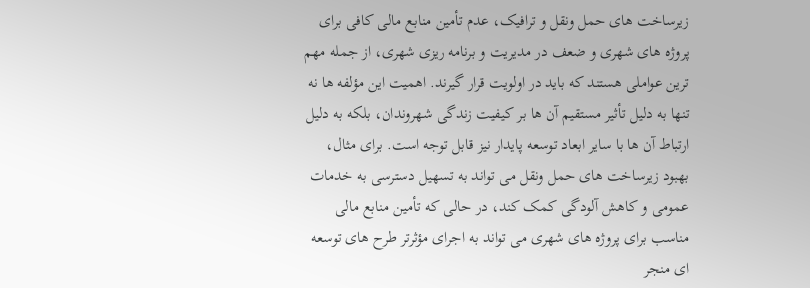زیرساخت های حمل ونقل و ترافیک، عدم تأمین منابع مالی کافی برای پروژه های شهری و ضعف در مدیریت و برنامه ریزی شهری، از جمله مهم ترین عواملی هستند که باید در اولویت قرار گیرند. اهمیت این مؤلفه ها نه تنها به دلیل تأثیر مستقیم آن ها بر کیفیت زندگی شهروندان، بلکه به دلیل ارتباط آن ها با سایر ابعاد توسعه پایدار نیز قابل توجه است. برای مثال، بهبود زیرساخت های حمل ونقل می تواند به تسهیل دسترسی به خدمات عمومی و کاهش آلودگی کمک کند، در حالی که تأمین منابع مالی مناسب برای پروژه های شهری می تواند به اجرای مؤثرتر طرح های توسعه ای منجر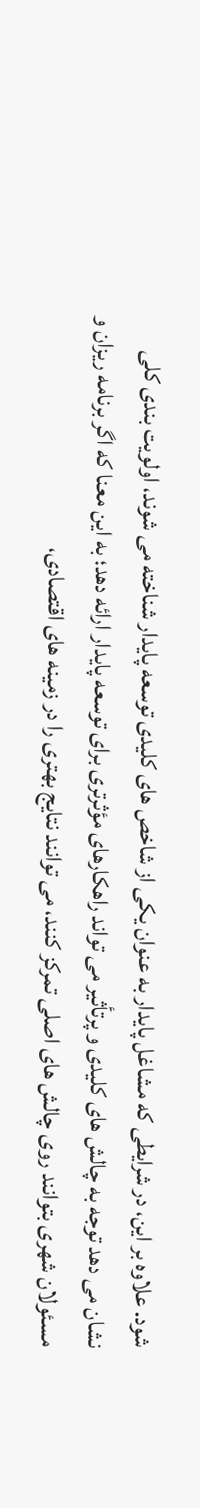شود. علاوه بر این، در شرایطی که مشاغل پایدار به عنوان یکی از شاخص های کلیدی توسعه پایدار شناخته می شوند، اولویت بندی کلی نشان می دهد توجه به چالش های کلیدی و پرتأثیر می تواند راهکارهای مؤثرتری برای توسعه پایدار ارائه دهد؛ به این معنا که اگر برنامه ریزان و مسئولان شهری بتوانند روی چالش های اصلی تمرکز کنند، می توانند نتایج بهتری را در زمینه های اقتصادی،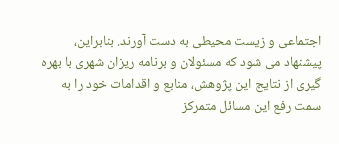اجتماعی و زیست محیطی به دست آورند. بنابراین، پیشنهاد می شود که مسئولان و برنامه ریزان شهری با بهره گیری از نتایج این پژوهش، منابع و اقدامات خود را به سمت رفع این مسائل متمرکز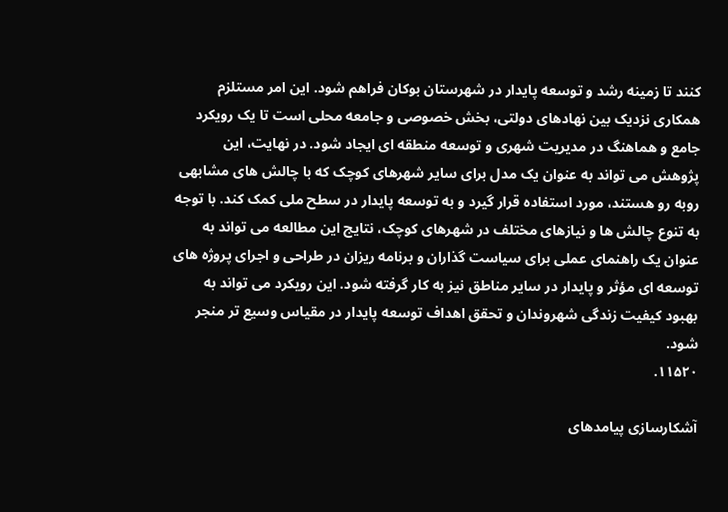کنند تا زمینه رشد و توسعه پایدار در شهرستان بوکان فراهم شود. این امر مستلزم همکاری نزدیک بین نهادهای دولتی، بخش خصوصی و جامعه محلی است تا یک رویکرد جامع و هماهنگ در مدیریت شهری و توسعه منطقه ای ایجاد شود. در نهایت، این پژوهش می تواند به عنوان یک مدل برای سایر شهرهای کوچک که با چالش های مشابهی روبه رو هستند، مورد استفاده قرار گیرد و به توسعه پایدار در سطح ملی کمک کند. با توجه به تنوع چالش ها و نیازهای مختلف در شهرهای کوچک، نتایج این مطالعه می تواند به عنوان یک راهنمای عملی برای سیاست گذاران و برنامه ریزان در طراحی و اجرای پروژه های توسعه ای مؤثر و پایدار در سایر مناطق نیز به کار گرفته شود. این رویکرد می تواند به بهبود کیفیت زندگی شهروندان و تحقق اهداف توسعه پایدار در مقیاس وسیع تر منجر شود.
۱۱۵۲۰.

آشکارسازی پیامدهای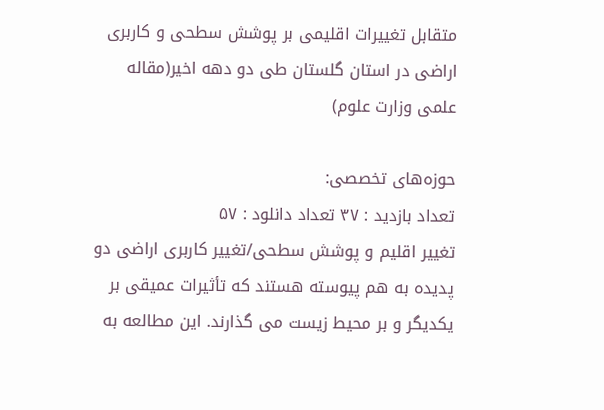متقابل تغییرات اقلیمی بر پوشش سطحی و کاربری اراضی در استان گلستان طی دو دهه اخیر(مقاله علمی وزارت علوم)

حوزه‌های تخصصی:
تعداد بازدید : ۳۷ تعداد دانلود : ۵۷
تغییر اقلیم و پوشش سطحی/تغییر کاربری اراضی دو پدیده به هم پیوسته هستند که تأثیرات عمیقی بر یکدیگر و بر محیط زیست می گذارند. این مطالعه به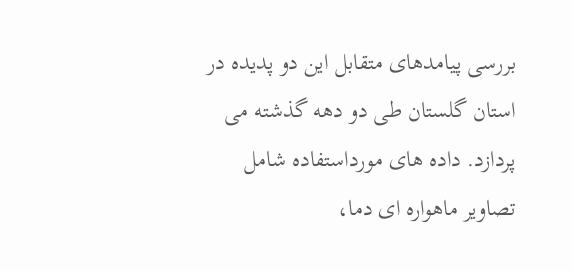بررسی پیامدهای متقابل این دو پدیده در استان گلستان طی دو دهه گذشته می پردازد. داده های مورداستفاده شامل تصاویر ماهواره ای دما،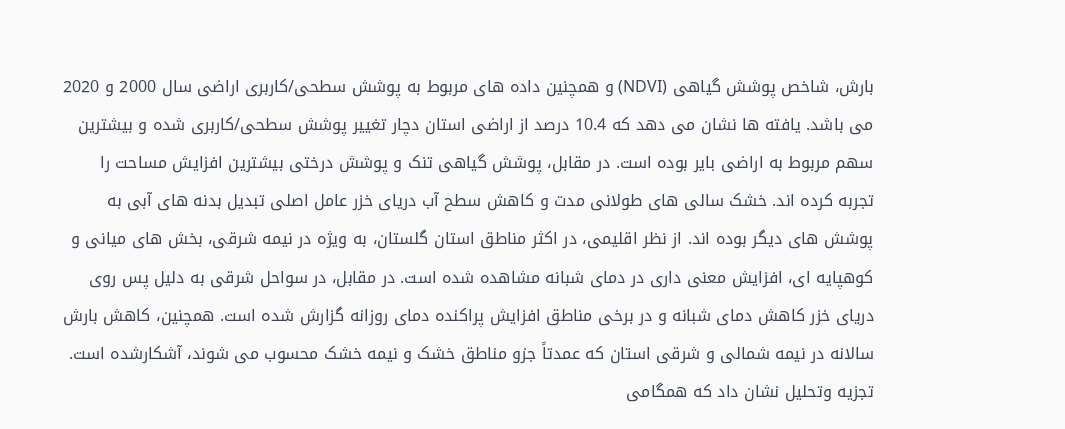بارش، شاخص پوشش گیاهی (NDVI) و همچنین داده های مربوط به پوشش سطحی/کاربری اراضی سال 2000 و 2020 می باشد. یافته ها نشان می دهد که 10.4 درصد از اراضی استان دچار تغییر پوشش سطحی/کاربری شده و بیشترین سهم مربوط به اراضی بایر بوده است. در مقابل، پوشش گیاهی تنک و پوشش درختی بیشترین افزایش مساحت را تجربه کرده اند. خشک سالی های طولانی مدت و کاهش سطح آب دریای خزر عامل اصلی تبدیل بدنه های آبی به پوشش های دیگر بوده اند. از نظر اقلیمی، در اکثر مناطق استان گلستان، به ویژه در نیمه شرقی، بخش های میانی و کوهپایه ای، افزایش معنی داری در دمای شبانه مشاهده شده است. در مقابل، در سواحل شرقی به دلیل پس روی دریای خزر کاهش دمای شبانه و در برخی مناطق افزایش پراکنده دمای روزانه گزارش شده است. همچنین، کاهش بارش سالانه در نیمه شمالی و شرقی استان که عمدتاً جزو مناطق خشک و نیمه خشک محسوب می شوند، آشکارشده است. تجزیه وتحلیل نشان داد که همگامی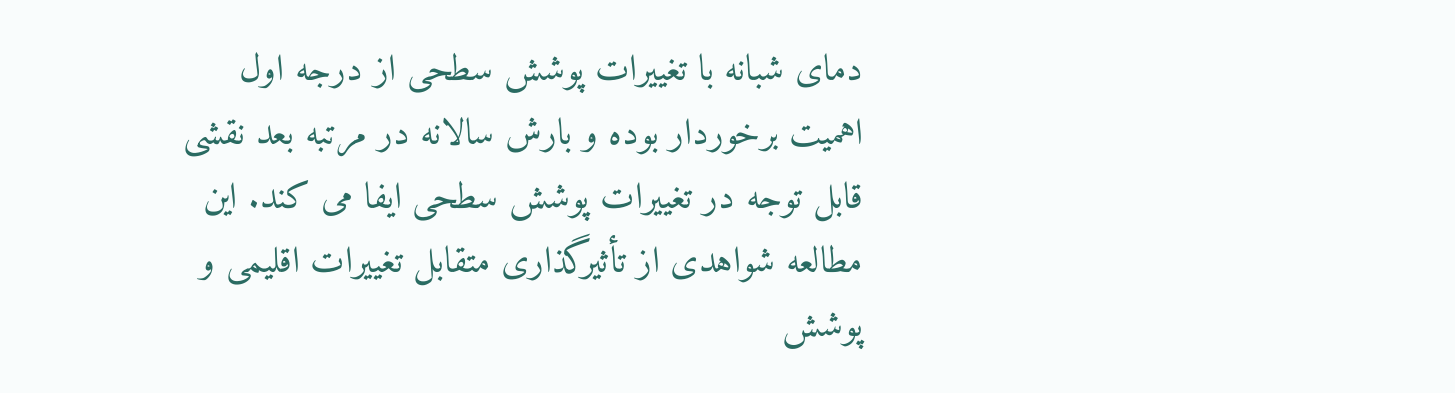دمای شبانه با تغییرات پوشش سطحی از درجه اول اهمیت برخوردار بوده و بارش سالانه در مرتبه بعد نقشی قابل توجه در تغییرات پوشش سطحی ایفا می کند. این مطالعه شواهدی از تأثیرگذاری متقابل تغییرات اقلیمی و پوشش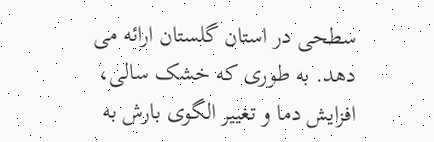سطحی در استان گلستان ارائه می دهد. به طوری که خشک سالی، افزایش دما و تغییر الگوی بارش به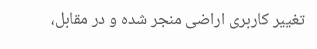تغییر کاربری اراضی منجر شده و در مقابل،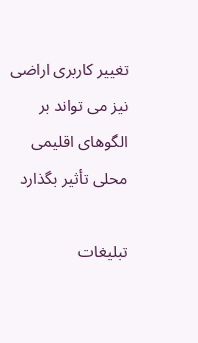تغییر کاربری اراضی نیز می تواند بر الگوهای اقلیمی محلی تأثیر بگذارد

تبلیغات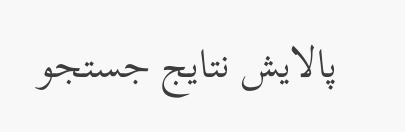پالایش نتایج جستجو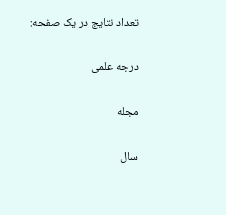تعداد نتایج در یک صفحه:

درجه علمی

مجله

سال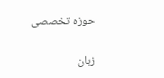حوزه تخصصی

زبان